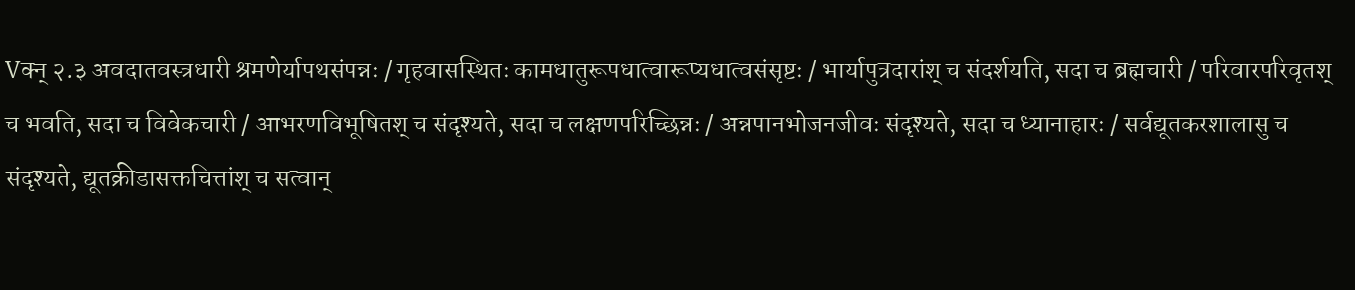Vक्न् २.३ अवदातवस्त्रधारी श्रमणेर्यापथसंपन्नः / गृहवासस्थितः कामधातुरूपधात्वारूप्यधात्वसंसृष्टः / भार्यापुत्रदारांश् च संदर्शयति, सदा च ब्रह्मचारी / परिवारपरिवृतश् च भवति, सदा च विवेकचारी / आभरणविभूषितश् च संदृश्यते, सदा च लक्षणपरिच्छिन्नः / अन्नपानभोजनजीवः संदृश्यते, सदा च ध्यानाहारः / सर्वद्यूतकरशालासु च संदृश्यते, द्यूतक्रीडासक्तचित्तांश् च सत्वान्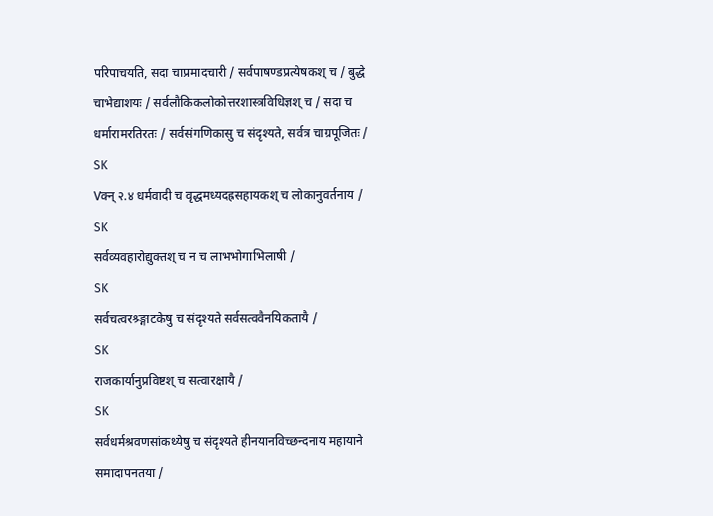परिपाचयति, सदा चाप्रमादचारी / सर्वपाषण्डप्रत्येषकश् च / बुद्धे चाभेद्याशयः / सर्वलौकिकलोकोत्तरशास्त्रविधिज्ञश् च / सदा च धर्मारामरतिरतः / सर्वसंगणिकासु च संदृश्यते, सर्वत्र चाग्रपूजितः /
SK
Vक्न् २.४ धर्मवादी च वृद्धमध्यदह्रसहायकश् च लोकानुवर्तनाय /
SK
सर्वव्यवहारोद्युक्तश् च न च लाभभोगाभिलाषी /
SK
सर्वचत्वरश्र्ङ्गाटकेषु च संदृश्यते सर्वसत्ववैनयिकतायै /
SK
राजकार्यानुप्रविष्टश् च सत्वारक्षायै /
SK
सर्वधर्मश्रवणसांकथ्येषु च संदृश्यते हीनयानविच्छन्दनाय महायाने समादापनतया /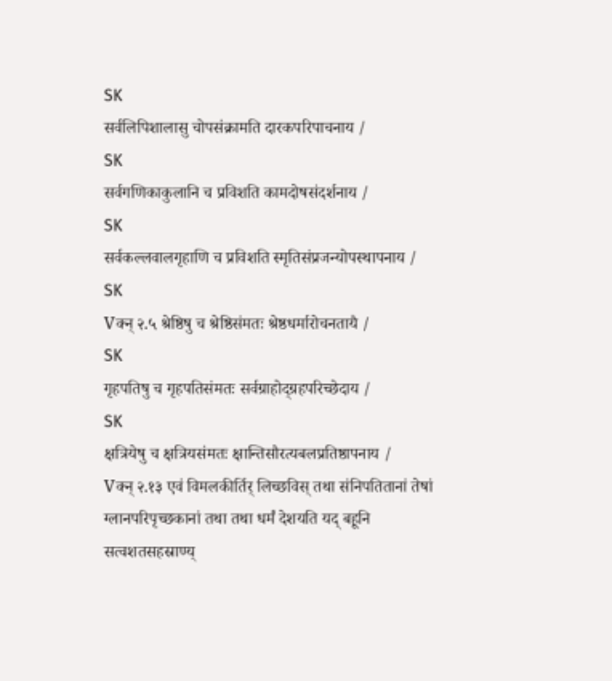SK
सर्वलिपिशालासु चोपसंक्रामति दारकपरिपाचनाय /
SK
सर्वगणिकाकुलानि च प्रविशति कामदोषसंदर्शनाय /
SK
सर्वकल्लवालगृहाणि च प्रविशति स्मृतिसंप्रजन्योपस्थापनाय /
SK
Vक्न् २.५ श्रेष्ठिषु च श्रेष्ठिसंमतः श्रेष्ठधर्मारोचनतायै /
SK
गृहपतिषु च गृहपतिसंमतः सर्वग्राहोद्ग्रहपरिच्छेदाय /
SK
क्षत्रियेषु च क्षत्रियसंमतः क्षान्तिसौरत्यबलप्रतिष्ठापनाय /
Vक्न् २.१३ एवं विमलकीर्तिर् लिच्छविस् तथा संनिपतितानां तेषां ग्लानपरिपृच्छकानां तथा तथा धर्मं देशयति यद् बहूनि सत्वशतसहस्राण्य्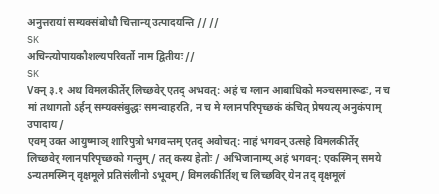अनुत्तरायां सम्यक्संबोधौ चित्तान्य् उत्पादयन्ति // //
SK
अचिन्त्योपायकौशल्यपरिवर्तो नाम द्वितीयः //
SK
Vक्न् ३.१ अथ विमलकीर्तेर् लिच्छवेर् एतद् अभवत्: अहं च ग्लान आबाधिको मञ्चसमारूढः, न च मां तथागतो ऽर्हन् सम्यक्संबुद्धः समन्वाहरति, न च मे ग्लानपरिपृच्छकं कंचित् प्रेषयत्य् अनुकंपाम् उपादाय /
एवम् उक्त आयुष्माञ् शारिपुत्रो भगवन्तम् एतद् अवोचत्: नाहं भगवन् उत्सहे विमलकीर्तेर् लिच्छवेर् ग्लानपरिपृच्छको गन्तुम् / तत् कस्य हेतोः / अभिजानाम्य् अहं भगवन्: एकस्मिन् समये ऽन्यतमस्मिन् वृक्षमूले प्रतिसंलीनो ऽभूवम् / विमलकीर्तिश् च लिच्छविर् येन तद् वृक्षमूलं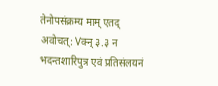तेनोपसंक्रम्य माम् एतद् अवोचत्: Vक्न् ३.३ न भदन्तशारिपुत्र एवं प्रतिसंलयनं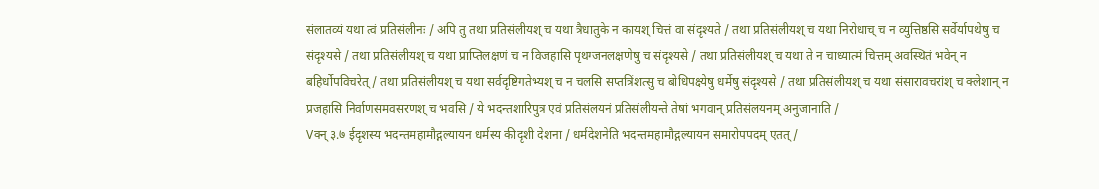संलातव्यं यथा त्वं प्रतिसंलीनः / अपि तु तथा प्रतिसंलीयश् च यथा त्रैधातुके न कायश् चित्तं वा संदृश्यते / तथा प्रतिसंलीयश् च यथा निरोधाच् च न व्युत्तिष्ठसि सर्वेर्यापथेषु च संदृश्यसे / तथा प्रतिसंलीयश् च यथा प्राप्तिलक्षणं च न विजहासि पृथग्जनलक्षणेषु च संदृश्यसे / तथा प्रतिसंलीयश् च यथा ते न चाध्यात्मं चित्तम् अवस्थितं भवेन् न बहिर्धोपविचरेत् / तथा प्रतिसंलीयश् च यथा सर्वदृष्टिगतेभ्यश् च न चलसि सप्तत्रिंशत्सु च बोधिपक्ष्येषु धर्मेषु संदृश्यसे / तथा प्रतिसंलीयश् च यथा संसारावचरांश् च क्लेशान् न प्रजहासि निर्वाणसमवसरणश् च भवसि / ये भदन्तशारिपुत्र एवं प्रतिसंलयनं प्रतिसंलीयन्ते तेषां भगवान् प्रतिसंलयनम् अनुजानाति /
Vक्न् ३.७ ईदृशस्य भदन्तमहामौद्गल्यायन धर्मस्य कीदृशी देशना / धर्मदेशनेति भदन्तमहामौद्गल्यायन समारोपपदम् एतत् /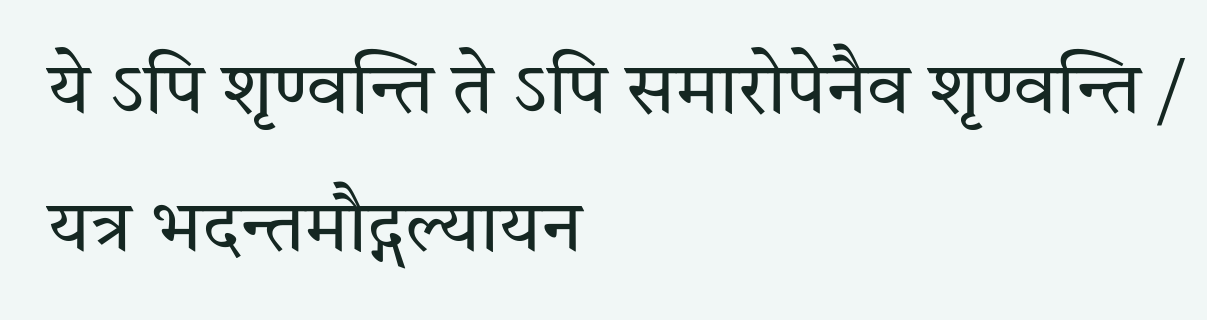ये ऽपि शृण्वन्ति ते ऽपि समारोपेनैव शृण्वन्ति / यत्र भदन्तमौद्गल्यायन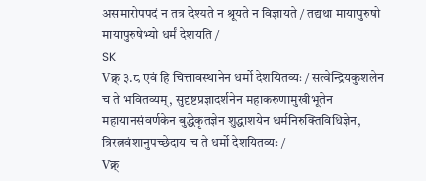असमारोपपदं न तत्र देश्यते न श्रूयते न विज्ञायते / तद्यथा मायापुरुषो मायापुरुषेभ्यो धर्मं देशयति /
SK
Vक्न् ३.८ एवं हि चित्तावस्थानेन धर्मो देशयितव्यः / सत्वेन्द्रियकुशलेन च ते भवितव्यम्, सुदृष्टप्रज्ञादर्शनेन महाकरुणामुखीभूतेन महायानसंवर्णकेन बुद्धेकृतज्ञेन शुद्धाशयेन धर्मनिरुक्तिविधिज्ञेन, त्रिरत्नवंशानुपच्छेदाय च ते धर्मो देशयितव्यः /
Vक्न्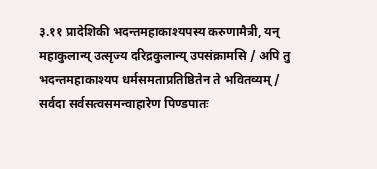३.११ प्रादेशिकी भदन्तमहाकाश्यपस्य करुणामैत्री, यन् महाकुलान्य् उत्सृज्य दरिद्रकुलान्य् उपसंक्रामसि / अपि तु भदन्तमहाकाश्यप धर्मसमताप्रतिष्ठितेन ते भवितव्यम् / सर्वदा सर्वसत्वसमन्वाहारेण पिण्डपातः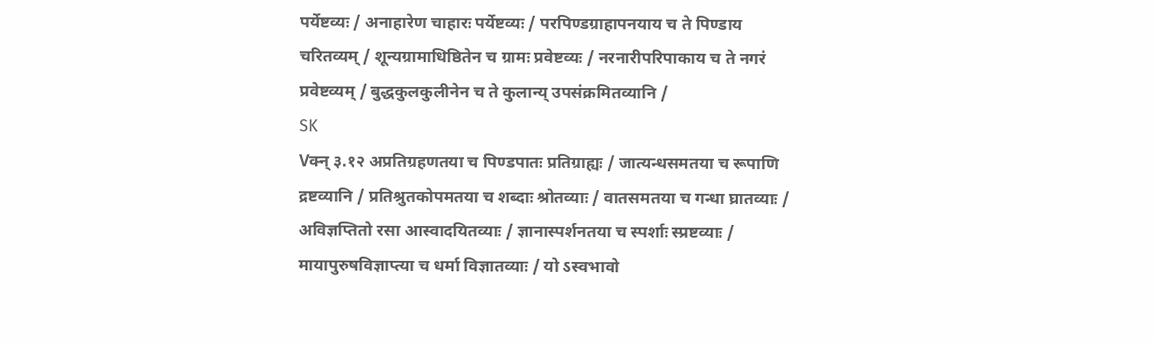पर्येष्टव्यः / अनाहारेण चाहारः पर्येष्टव्यः / परपिण्डग्राहापनयाय च ते पिण्डाय चरितव्यम् / शून्यग्रामाधिष्ठितेन च ग्रामः प्रवेष्टव्यः / नरनारीपरिपाकाय च ते नगरं प्रवेष्टव्यम् / बुद्धकुलकुलीनेन च ते कुलान्य् उपसंक्रमितव्यानि /
SK
Vक्न् ३.१२ अप्रतिग्रहणतया च पिण्डपातः प्रतिग्राह्यः / जात्यन्धसमतया च रूपाणि द्रष्टव्यानि / प्रतिश्रुतकोपमतया च शब्दाः श्रोतव्याः / वातसमतया च गन्धा घ्रातव्याः / अविज्ञप्तितो रसा आस्वादयितव्याः / ज्ञानास्पर्शनतया च स्पर्शाः स्प्रष्टव्याः / मायापुरुषविज्ञाप्त्या च धर्मा विज्ञातव्याः / यो ऽस्वभावो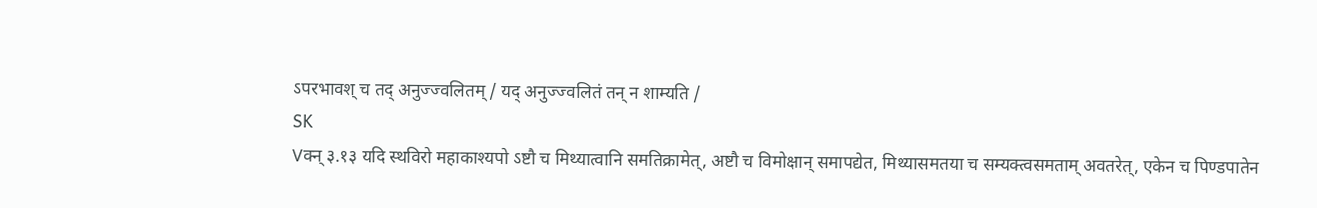ऽपरभावश् च तद् अनुज्ज्वलितम् / यद् अनुज्ज्वलितं तन् न शाम्यति /
SK
Vक्न् ३.१३ यदि स्थविरो महाकाश्यपो ऽष्टौ च मिथ्यात्वानि समतिक्रामेत्, अष्टौ च विमोक्षान् समापद्येत, मिथ्यासमतया च सम्यक्त्वसमताम् अवतरेत्, एकेन च पिण्डपातेन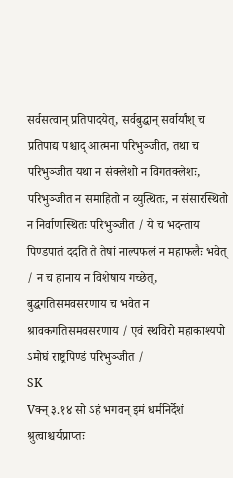सर्वसत्वान् प्रतिपादयेत्, सर्वबुद्धान् सर्वार्यांश् च प्रतिपाद्य पश्चाद् आत्मना परिभुञ्जीत, तथा च परिभुञ्जीत यथा न संक्लेशो न विगतक्लेशः, परिभुञ्जीत न समाहितो न व्युत्थितः, न संसारस्थितो न निर्वाणस्थितः परिभुञ्जीत / ये च भदन्ताय पिण्डपातं ददति ते तेषां नाल्पफलं न महाफलैः भवेत् / न च हानाय न विशेषाय गच्छेत्, बुद्धगतिसमवसरणाय च भवेत न श्रावकगतिसमवसरणाय / एवं स्थविरो महाकाश्यपो ऽमोघं राष्ट्रपिण्डं परिभुञ्जीत /
SK
Vक्न् ३.१४ सो ऽहं भगवन् इमं धर्मनिर्देशं श्रुत्वाश्चर्यप्राप्तः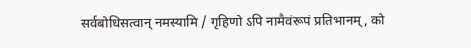सर्वबोधिसत्वान् नमस्यामि / गृहिणो ऽपि नामैवंरूपं प्रतिभानम्, को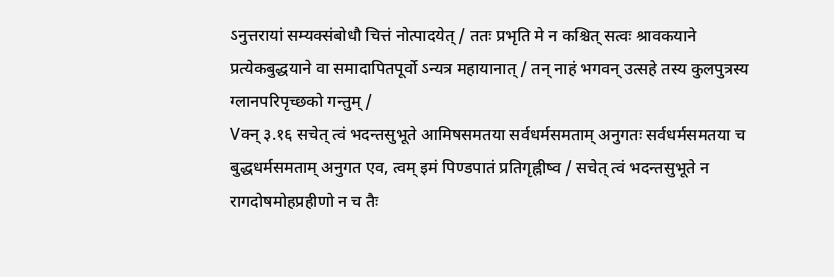ऽनुत्तरायां सम्यक्संबोधौ चित्तं नोत्पादयेत् / ततः प्रभृति मे न कश्चित् सत्वः श्रावकयाने प्रत्येकबुद्धयाने वा समादापितपूर्वो ऽन्यत्र महायानात् / तन् नाहं भगवन् उत्सहे तस्य कुलपुत्रस्य ग्लानपरिपृच्छको गन्तुम् /
Vक्न् ३.१६ सचेत् त्वं भदन्तसुभूते आमिषसमतया सर्वधर्मसमताम् अनुगतः सर्वधर्मसमतया च बुद्धधर्मसमताम् अनुगत एव, त्वम् इमं पिण्डपातं प्रतिगृह्नीष्व / सचेत् त्वं भदन्तसुभूते न रागदोषमोहप्रहीणो न च तैः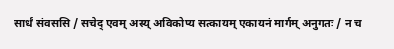सार्धं संवससि / सचेद् एवम् अस्य् अविकोप्य सत्कायम् एकायनं मार्गम् अनुगतः / न च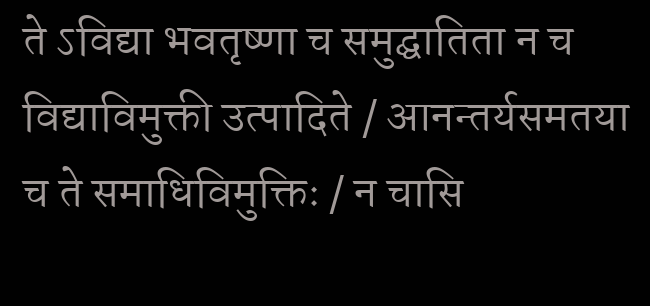ते ऽविद्या भवतृष्णा च समुद्घातिता न च विद्याविमुक्ती उत्पादिते / आनन्तर्यसमतया च ते समाधिविमुक्तिः / न चासि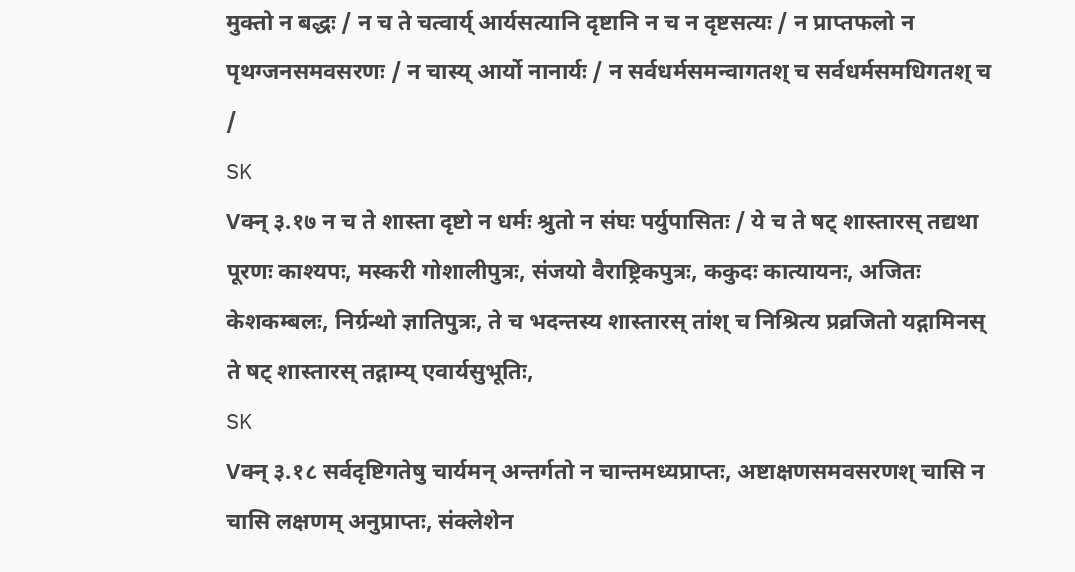मुक्तो न बद्धः / न च ते चत्वार्य् आर्यसत्यानि दृष्टानि न च न दृष्टसत्यः / न प्राप्तफलो न पृथग्जनसमवसरणः / न चास्य् आर्यो नानार्यः / न सर्वधर्मसमन्वागतश् च सर्वधर्मसमधिगतश् च /
SK
Vक्न् ३.१७ न च ते शास्ता दृष्टो न धर्मः श्रुतो न संघः पर्युपासितः / ये च ते षट् शास्तारस् तद्यथा पूरणः काश्यपः, मस्करी गोशालीपुत्रः, संजयो वैराष्ट्रिकपुत्रः, ककुदः कात्यायनः, अजितः केशकम्बलः, निर्ग्रन्थो ज्ञातिपुत्रः, ते च भदन्तस्य शास्तारस् तांश् च निश्रित्य प्रव्रजितो यद्गामिनस् ते षट् शास्तारस् तद्गाम्य् एवार्यसुभूतिः,
SK
Vक्न् ३.१८ सर्वदृष्टिगतेषु चार्यमन् अन्तर्गतो न चान्तमध्यप्राप्तः, अष्टाक्षणसमवसरणश् चासि न चासि लक्षणम् अनुप्राप्तः, संक्लेशेन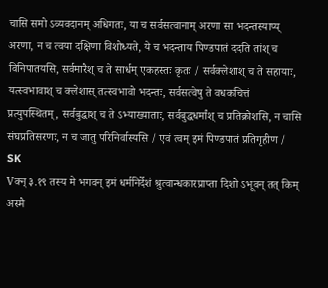चासि समो ऽव्यवदानम् अधिगतः, या च सर्वसत्वानाम् अरणा सा भदन्तस्याप्य् अरणा, न च त्वया दक्षिणा विशोध्यते, ये च भदन्ताय पिण्डपातं ददति तांश् च विनिपातयसि, सर्वमारैश् च ते सार्धम् एकहस्तः कृतः / सर्वक्लेशाश् च ते सहायाः, यत्स्वभावाश् च क्लेशास् तत्स्वभावो भदन्तः, सर्वसत्वेषु ते वधकचित्तं प्रत्युपस्थितम्, सर्वबुद्धाश् च ते ऽभ्याख्याताः, सर्वबुद्धधर्मांश् च प्रतिक्रोशसि, न चासि संघप्रतिसरणः, न च जातु परिनिर्वास्यसि / एवं त्वम् इमं पिण्डपातं प्रतिगृहीण /
SK
Vक्न् ३.१९ तस्य मे भगवन् इमं धर्मनिर्देशं श्रुत्वान्धकारप्राप्ता दिशो ऽभूवन् तत् किम् अस्मै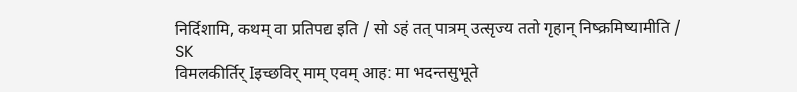निर्दिशामि, कथम् वा प्रतिपद्य इति / सो ऽहं तत् पात्रम् उत्सृज्य ततो गृहान् निष्क्रमिष्यामीति /
SK
विमलकीर्तिर् Iइच्छविर् माम् एवम् आह: मा भदन्तसुभूते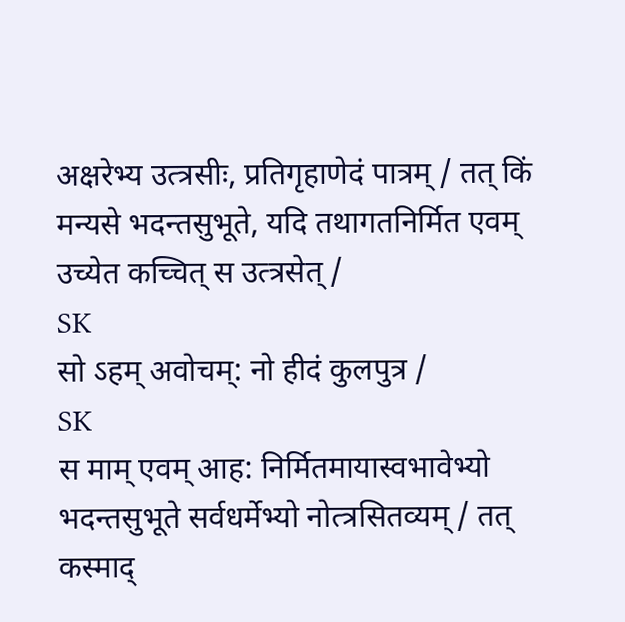अक्षरेभ्य उत्त्रसीः, प्रतिगृहाणेदं पात्रम् / तत् किं मन्यसे भदन्तसुभूते, यदि तथागतनिर्मित एवम् उच्येत कच्चित् स उत्त्रसेत् /
SK
सो ऽहम् अवोचम्: नो हीदं कुलपुत्र /
SK
स माम् एवम् आह: निर्मितमायास्वभावेभ्यो भदन्तसुभूते सर्वधर्मेभ्यो नोत्त्रसितव्यम् / तत् कस्माद्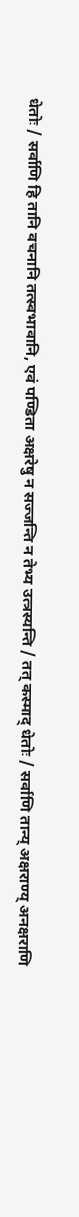धेतोः / सर्वाणि हि तानि वचनानि तत्स्वभावानि, एवं पण्डिता अक्षरेषु न सज्जन्ति न तेभ्य उत्त्रस्यन्ति / तत् कस्माद् धेतोः / सर्वाणि तान्य् अक्षराण्य् अनक्षराणि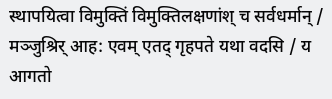स्थापयित्वा विमुक्तिं विमुक्तिलक्षणांश् च सर्वधर्मान् /
मञ्जुश्रिर् आह: एवम् एतद् गृहपते यथा वदसि / य आगतो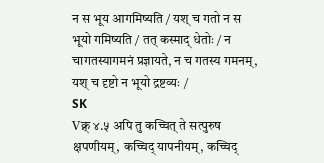न स भूय आगमिष्यति / यश् च गतो न स भूयो गमिष्यति / तत् कस्माद् धेतोः / न चागतस्यागमनं प्रज्ञायते, न च गतस्य गमनम्, यश् च दृष्टो न भूयो द्रष्टव्यः /
SK
Vक्न् ४.५ अपि तु कच्चित् ते सत्पुरुष क्षपणीयम्, कच्चिद् यापनीयम्, कच्चिद्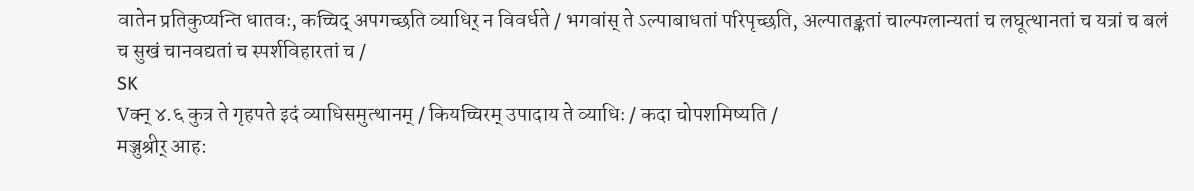वातेन प्रतिकुप्यन्ति धातवः, कच्चिद् अपगच्छति व्याधिर् न विवर्धते / भगवांस् ते ऽल्पाबाधतां परिपृच्छति, अल्पातङ्कतां चाल्पग्लान्यतां च लघूत्थानतां च यत्रां च बलं च सुखं चानवद्यतां च स्पर्शविहारतां च /
SK
Vक्न् ४.६ कुत्र ते गृहपते इदं व्याधिसमुत्थानम् / कियच्चिरम् उपादाय ते व्याधिः / कदा चोपशमिष्यति /
मञ्जुश्रीर् आह: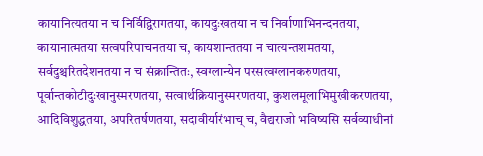कायानित्यतया न च निर्विद्विरागतया, कायदुःखतया न च निर्वाणाभिनन्दनतया, कायानात्मतया सत्वपरिपाचनतया च, कायशान्ततया न चात्यन्तशमतया, सर्वदुश्चरितदेशनतया न च संक्रान्तितः, स्वग्लान्येन परसत्वग्लानकरुणतया, पूर्वान्तकोटीदुःखानुस्मरणतया, सत्वार्थक्रियानुस्मरणतया, कुशलमूलाभिमुखीकरणतया, आदिविशुद्धतया, अपरितर्षणतया, सदावीर्यारंभाच् च, वैद्यराजो भविष्यसि सर्वव्याधीनां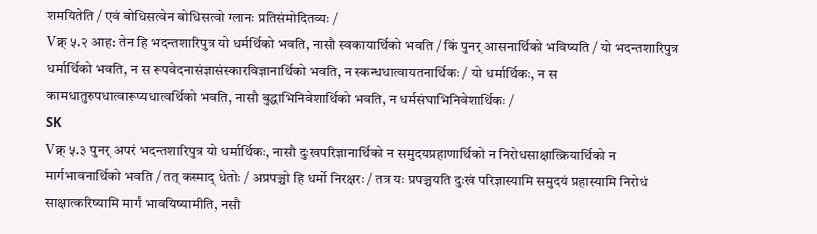शमयितेति / एवं बोधिसत्वेन बोधिसत्वो ग्लानः प्रतिसंमोदितव्यः /
Vक्न् ५.२ आह: तेन हि भदन्तशारिपुत्र यो धर्मर्थिको भवति, नासौ स्वकायार्थिको भवति / किं पुनर् आसनार्थिको भविष्यति / यो भदन्तशारिपुत्र धर्मार्थिको भवति, न स रूपवेदनासंज्ञासंस्कारविज्ञानार्थिको भवति, न स्कन्धधात्वायतनार्थिकः / यो धर्मार्थिकः, न स कामधातुरुपधात्वारूप्यधात्वर्थिको भवति, नासौ बुद्धाभिनिवेशार्थिको भवति, न धर्मसंघाभिनिवेशार्थिकः /
SK
Vक्न् ५.३ पुनर् अपरं भदन्तशारिपुत्र यो धर्मार्थिकः, नासौ दुःखपरिज्ञानार्थिको न समुदयप्रहाणार्थिको न निरोधसाक्षात्क्रियार्थिको न मार्गभावनार्थिको भवति / तत् कस्माद् धेतोः / अप्रपञ्चो हि धर्मो निरक्षरः / तत्र यः प्रपञ्चयति दुःखं परिज्ञास्यामि समुदयं प्रहास्यामि निरोधं साक्षात्करिष्यामि मार्गं भावयिष्यामीति, नसौ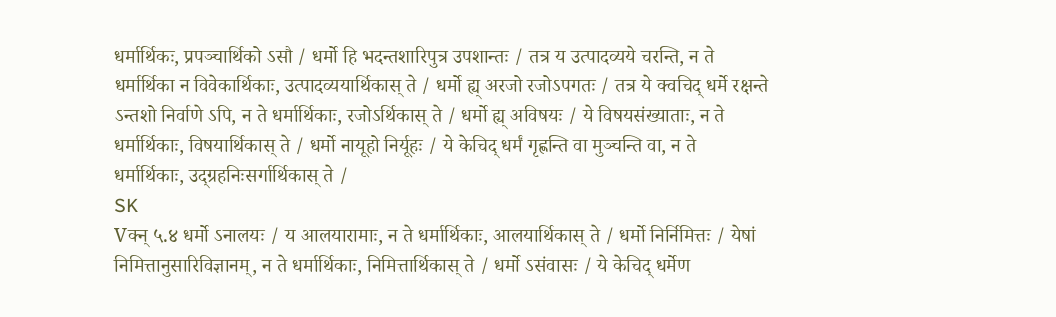धर्मार्थिकः, प्रपञ्चार्थिको ऽसौ / धर्मो हि भदन्तशारिपुत्र उपशान्तः / तत्र य उत्पादव्यये चरन्ति, न ते धर्मार्थिका न विवेकार्थिकाः, उत्पादव्ययार्थिकास् ते / धर्मो ह्य् अरजो रजोऽपगतः / तत्र ये क्वचिद् धर्मे रक्षन्ते ऽन्तशो निर्वाणे ऽपि, न ते धर्मार्थिकाः, रजोऽर्थिकास् ते / धर्मो ह्य् अविषयः / ये विषयसंख्याताः, न ते धर्मार्थिकाः, विषयार्थिकास् ते / धर्मो नायूहो निर्यूहः / ये केचिद् धर्मं गृह्णन्ति वा मुञ्चन्ति वा, न ते धर्मार्थिकाः, उद्ग्रहनिःसर्गार्थिकास् ते /
SK
Vक्न् ५.४ धर्मो ऽनालयः / य आलयारामाः, न ते धर्मार्थिकाः, आलयार्थिकास् ते / धर्मो निर्निमित्तः / येषां निमित्तानुसारिविज्ञानम्, न ते धर्मार्थिकाः, निमित्तार्थिकास् ते / धर्मो ऽसंवासः / ये केचिद् धर्मेण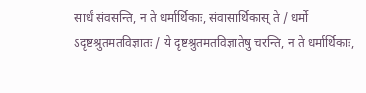सार्धं संवसन्ति, न ते धर्मार्थिकाः, संवासार्थिकास् ते / धर्मो ऽदृष्टश्रुतमतविज्ञातः / ये दृष्टश्रुतमतविज्ञातेषु चरन्ति, न ते धर्मार्थिकाः,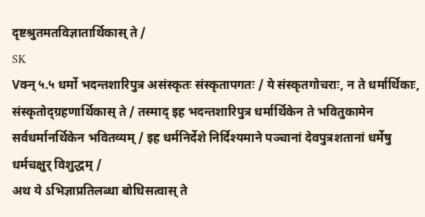दृष्टश्रुतमतविज्ञातार्थिकास् ते /
SK
Vक्न् ५.५ धर्मो भदन्तशारिपुत्र असंस्कृतः संस्कृतापगतः / ये संस्कृतगोचराः, न ते धर्मार्थिकाः, संस्कृतोद्ग्रहणार्थिकास् ते / तस्माद् इह भदन्तशारिपुत्र धर्मार्थिकेन ते भवितुकामेन सर्वधर्मानर्थिकेन भवितव्यम् / इह धर्मनिर्देशे निर्दिश्यमाने पञ्चानां देवपुत्रशतानां धर्मेषु धर्मचक्षुर् विशुद्धम् /
अथ ये ऽभिज्ञाप्रतिलब्धा बोधिसत्वास् ते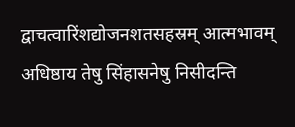द्वाचत्वारिंशद्योजनशतसहस्रम् आत्मभावम् अधिष्ठाय तेषु सिंहासनेषु निसीदन्ति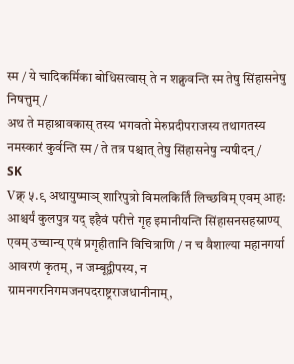स्म / ये चादिकर्मिका बोधिसत्वास् ते न शक्नुवन्ति स्म तेषु सिंहासनेषु निषत्तुम् /
अथ ते महाश्रावकास् तस्य भगवतो मेरुप्रदीपराजस्य तथागतस्य नमस्कारं कुर्वन्ति स्म / ते तत्र पश्चात् तेषु सिंहासनेषु न्यषीदन् /
SK
Vक्न् ५.९ अथायुष्माञ् शारिपुत्रो विमलकिर्तिं लिच्छविम् एवम् आह: आश्चर्यं कुलपुत्र यद् इहैवं परीत्ते गृह इमानीयन्ति सिंहासनसहस्राण्य् एवम् उच्चान्य् एवं प्रगृहीतानि विचित्राणि / न च वैशाल्या महानगर्या आवरणं कृतम्, न जम्बूद्वीपस्य, न ग्रामनगरनिगमजनपदराष्ट्रराजधानीनाम्,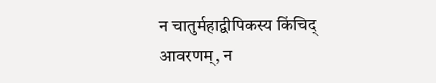न चातुर्महाद्वीपिकस्य किंचिद् आवरणम्, न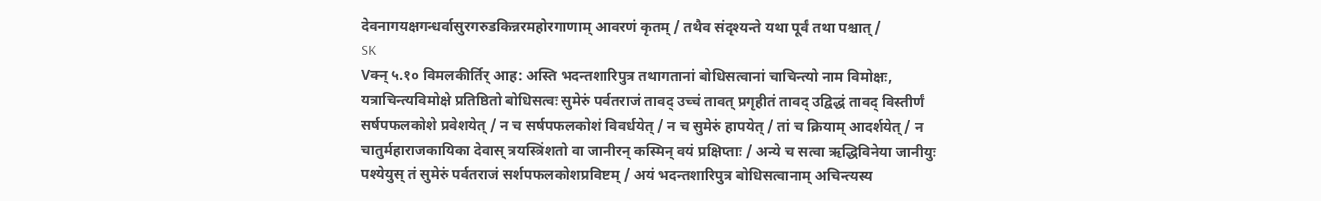देवनागयक्षगन्धर्वासुरगरुडकिन्नरमहोरगाणाम् आवरणं कृतम् / तथैव संदृश्यन्ते यथा पूर्वं तथा पश्चात् /
SK
Vक्न् ५.१० विमलकीर्तिर् आह: अस्ति भदन्तशारिपुत्र तथागतानां बोधिसत्वानां चाचिन्त्यो नाम विमोक्षः, यत्राचिन्त्यविमोक्षे प्रतिष्ठितो बोधिसत्वः सुमेरुं पर्वतराजं तावद् उच्चं तावत् प्रगृहीतं तावद् उद्विद्धं तावद् विस्तीर्णं सर्षपफलकोशे प्रवेशयेत् / न च सर्षपफलकोशं विवर्धयेत् / न च सुमेरुं हापयेत् / तां च क्रियाम् आदर्शयेत् / न चातुर्महाराजकायिका देवास् त्रयस्त्रिंशतो वा जानीरन् कस्मिन् वयं प्रक्षिप्ताः / अन्ये च सत्वा ऋद्धिविनेया जानीयुः पश्येयुस् तं सुमेरुं पर्वतराजं सर्शपफलकोशप्रविष्टम् / अयं भदन्तशारिपुत्र बोधिसत्वानाम् अचिन्त्यस्य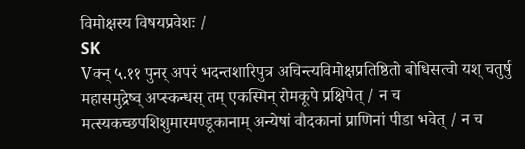विमोक्षस्य विषयप्रवेशः /
SK
Vक्न् ५.११ पुनर् अपरं भदन्तशारिपुत्र अचिन्त्यविमोक्षप्रतिष्ठितो बोधिसत्वो यश् चतुर्षु महासमुद्रेष्व् अप्स्कन्धस् तम् एकस्मिन् रोमकूपे प्रक्षिपेत् / न च मत्स्यकच्छपशिशुमारमण्डूकानाम् अन्येषां वौदकानां प्राणिनां पीडा भवेत् / न च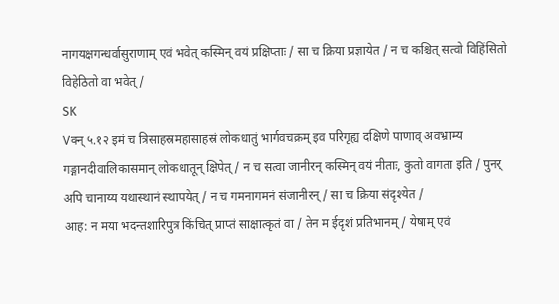नागयक्षगन्धर्वासुराणाम् एवं भवेत् कस्मिन् वयं प्रक्षिप्ताः / सा च क्रिया प्रज्ञायेत / न च कश्चित् सत्वो विहिंसितो विहेठितो वा भवेत् /
SK
Vक्न् ५.१२ इमं च त्रिसाहस्रमहासाहस्रं लोकधातुं भार्गवचक्रम् इव परिगृह्य दक्षिणे पाणाव् अवभ्राम्य गङ्गानदीवालिकासमान् लोकधातून् क्षिपेत् / न च सत्वा जानीरन् कस्मिन् वयं नीताः, कुतो वागता इति / पुनर् अपि चानाय्य यथास्थानं स्थापयेत् / न च गमनागमनं संजानीरन् / सा च क्रिया संदृश्येत /
आह: न मया भदन्तशारिपुत्र किंचित् प्राप्तं साक्षात्कृतं वा / तेन म ईदृशं प्रतिभानम् / येषाम् एवं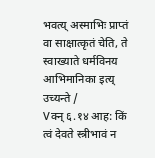भवत्य् अस्माभिः प्राप्तं वा साक्षात्कृतं चेति, ते स्वाख्याते धर्मविनय आभिमानिका इत्य् उच्यन्ते /
Vक्न् ६.१४ आह: किं त्वं देवते स्त्रीभावं न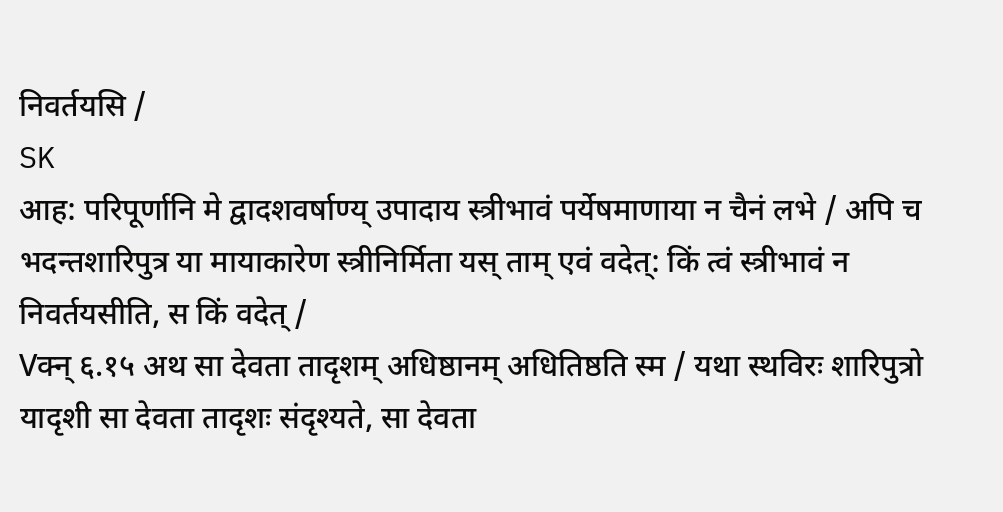निवर्तयसि /
SK
आह: परिपूर्णानि मे द्वादशवर्षाण्य् उपादाय स्त्रीभावं पर्येषमाणाया न चैनं लभे / अपि च भदन्तशारिपुत्र या मायाकारेण स्त्रीनिर्मिता यस् ताम् एवं वदेत्: किं त्वं स्त्रीभावं न निवर्तयसीति, स किं वदेत् /
Vक्न् ६.१५ अथ सा देवता तादृशम् अधिष्ठानम् अधितिष्ठति स्म / यथा स्थविरः शारिपुत्रो यादृशी सा देवता तादृशः संदृश्यते, सा देवता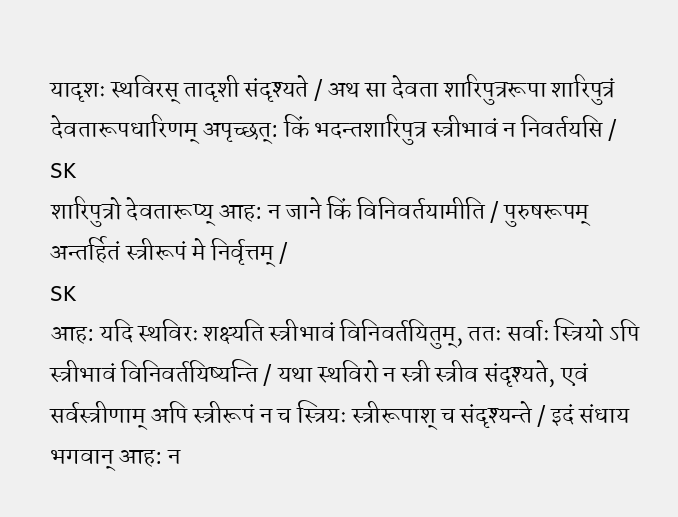यादृशः स्थविरस् तादृशी संदृश्यते / अथ सा देवता शारिपुत्ररूपा शारिपुत्रं देवतारूपधारिणम् अपृच्छत्: किं भदन्तशारिपुत्र स्त्रीभावं न निवर्तयसि /
SK
शारिपुत्रो देवतारूप्य् आह: न जाने किं विनिवर्तयामीति / पुरुषरूपम् अन्तर्हितं स्त्रीरूपं मे निर्वृत्तम् /
SK
आह: यदि स्थविरः शक्ष्यति स्त्रीभावं विनिवर्तयितुम्, ततः सर्वाः स्त्रियो ऽपि स्त्रीभावं विनिवर्तयिष्यन्ति / यथा स्थविरो न स्त्री स्त्रीव संदृश्यते, एवं सर्वस्त्रीणाम् अपि स्त्रीरूपं न च स्त्रियः स्त्रीरूपाश् च संदृश्यन्ते / इदं संधाय भगवान् आह: न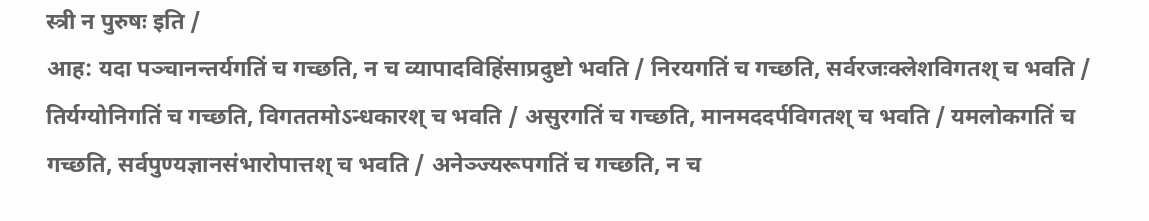स्त्री न पुरुषः इति /
आह: यदा पञ्चानन्तर्यगतिं च गच्छति, न च व्यापादविहिंसाप्रदुष्टो भवति / निरयगतिं च गच्छति, सर्वरजःक्लेशविगतश् च भवति / तिर्यग्योनिगतिं च गच्छति, विगततमोऽन्धकारश् च भवति / असुरगतिं च गच्छति, मानमददर्पविगतश् च भवति / यमलोकगतिं च गच्छति, सर्वपुण्यज्ञानसंभारोपात्तश् च भवति / अनेञ्ज्यरूपगतिं च गच्छति, न च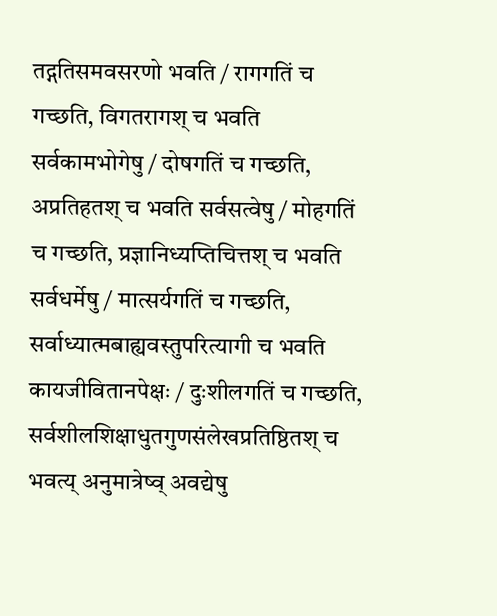तद्गतिसमवसरणो भवति / रागगतिं च गच्छति, विगतरागश् च भवति सर्वकामभोगेषु / दोषगतिं च गच्छति, अप्रतिहतश् च भवति सर्वसत्वेषु / मोहगतिं च गच्छति, प्रज्ञानिध्यप्तिचित्तश् च भवति सर्वधर्मेषु / मात्सर्यगतिं च गच्छति, सर्वाध्यात्मबाह्यवस्तुपरित्यागी च भवति कायजीवितानपेक्षः / दुःशीलगतिं च गच्छति, सर्वशीलशिक्षाधुतगुणसंलेखप्रतिष्ठितश् च भवत्य् अनुमात्रेष्व् अवद्येषु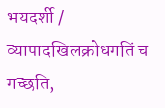भयदर्शी / व्यापादखिलक्रोधगतिं च गच्छति,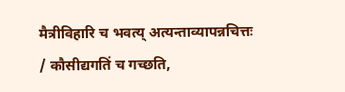मैत्रीविहारि च भवत्य् अत्यन्ताव्यापन्नचित्तः / कौसीद्यगतिं च गच्छति,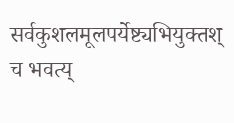सर्वकुशलमूलपर्येष्ट्यभियुक्तश् च भवत्य्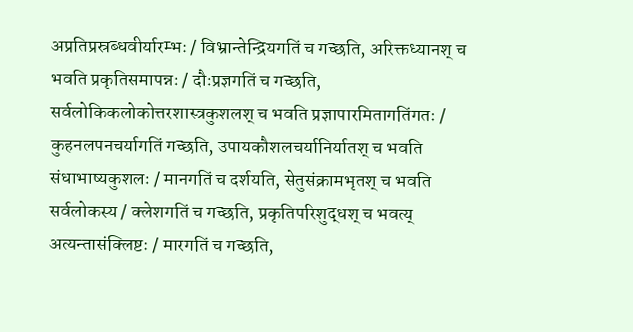अप्रतिप्रस्रब्धवीर्यारम्भः / विभ्रान्तेन्द्रियगतिं च गच्छति, अरिक्तध्यानश् च भवति प्रकृतिसमापन्नः / दौःप्रज्ञगतिं च गच्छति, सर्वलोकिकलोकोत्तरशास्त्रकुशलश् च भवति प्रज्ञापारमितागतिंगतः / कुहनलपनचर्यागतिं गच्छति, उपायकौशलचर्यानिर्यातश् च भवति संधाभाष्यकुशलः / मानगतिं च दर्शयति, सेतुसंक्रामभृतश् च भवति सर्वलोकस्य / क्लेशगतिं च गच्छति, प्रकृतिपरिशुद्धश् च भवत्य् अत्यन्तासंक्लिष्टः / मारगतिं च गच्छति,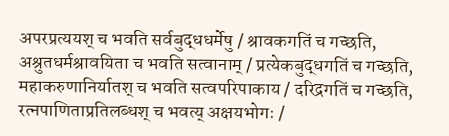अपरप्रत्ययश् च भवति सर्वबुद्धधर्मेषु / श्रावकगतिं च गच्छति, अश्रुतधर्मश्रावयिता च भवति सत्वानाम् / प्रत्येकबुद्धगतिं च गच्छति, महाकरुणानिर्यातश् च भवति सत्वपरिपाकाय / दरिद्रगतिं च गच्छति, रत्नपाणिताप्रतिलब्धश् च भवत्य् अक्षयभोगः /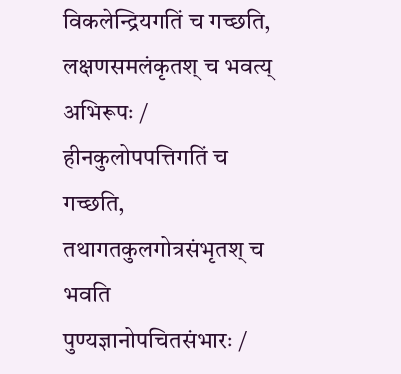विकलेन्द्रियगतिं च गच्छति, लक्षणसमलंकृतश् च भवत्य् अभिरूपः / हीनकुलोपपत्तिगतिं च गच्छति, तथागतकुलगोत्रसंभृतश् च भवति पुण्यज्ञानोपचितसंभारः /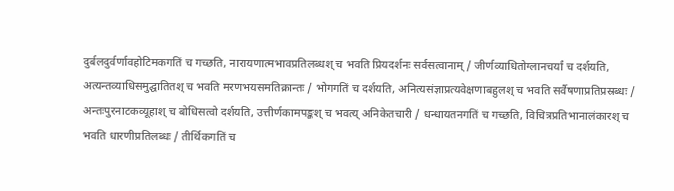दुर्बलदुर्वर्णावहोटिमकगतिं च गच्छति, नारायणात्मभावप्रतिलब्धश् च भवति प्रियदर्शनः सर्वसत्वानाम् / जीर्णव्याधितोग्लानचर्यां च दर्शयति, अत्यन्तव्याधिसमुद्घातितश् च भवति मरणभयसमतिक्रान्तः / भोगगतिं च दर्शयति, अनित्यसंज्ञाप्रत्यवेक्षणाबहुलश् च भवति सर्वैषणाप्रतिप्रस्रब्धः / अन्तःपुरनाटकव्यूहाश् च बोधिसत्वो दर्शयति, उत्तीर्णकामपङ्कश् च भवत्य् अनिकेतचारी / धन्धायतनगतिं च गच्छति, विचित्रप्रतिभानालंकारश् च भवति धारणीप्रतिलब्धः / तीर्थिकगतिं च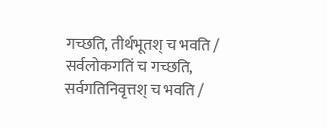गच्छति, तीर्थभूतश् च भवति / सर्वलोकगतिं च गच्छति, सर्वगतिनिवृत्तश् च भवति /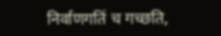निर्वाणगतिं च गच्छति,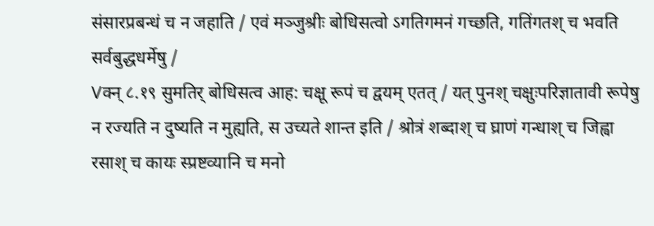संसारप्रबन्धं च न जहाति / एवं मञ्जुश्रीः बोधिसत्वो ऽगतिगमनं गच्छति, गतिंगतश् च भवति सर्वबुद्धधर्मेषु /
Vक्न् ८.१९ सुमतिर् बोधिसत्व आह: चक्षू रूपं च द्वयम् एतत् / यत् पुनश् चक्षुःपरिज्ञातावी रूपेषु न रज्यति न दुष्यति न मुह्यति, स उच्यते शान्त इति / श्रोत्रं शब्दाश् च घ्राणं गन्धाश् च जिह्वा रसाश् च कायः स्प्रष्टव्यानि च मनो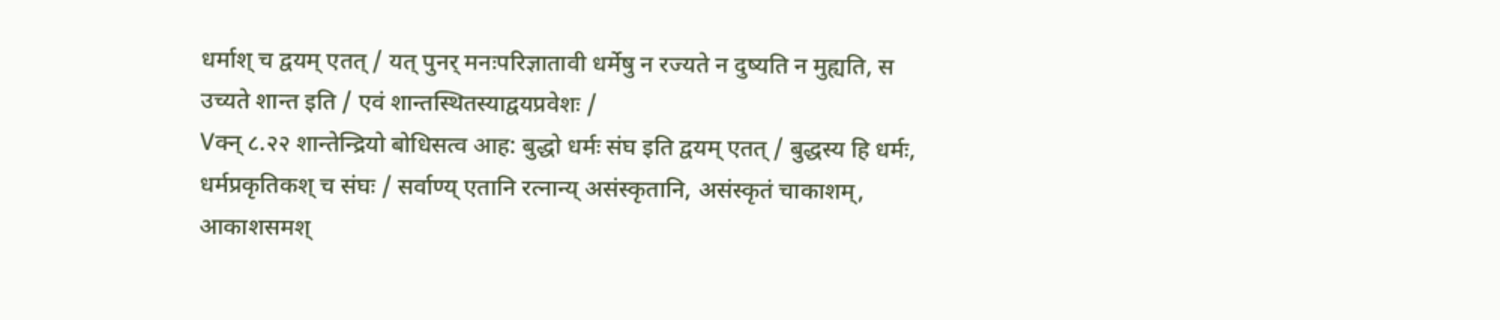धर्माश् च द्वयम् एतत् / यत् पुनर् मनःपरिज्ञातावी धर्मेषु न रज्यते न दुष्यति न मुह्यति, स उच्यते शान्त इति / एवं शान्तस्थितस्याद्वयप्रवेशः /
Vक्न् ८.२२ शान्तेन्द्रियो बोधिसत्व आह: बुद्धो धर्मः संघ इति द्वयम् एतत् / बुद्धस्य हि धर्मः, धर्मप्रकृतिकश् च संघः / सर्वाण्य् एतानि रत्नान्य् असंस्कृतानि, असंस्कृतं चाकाशम्, आकाशसमश्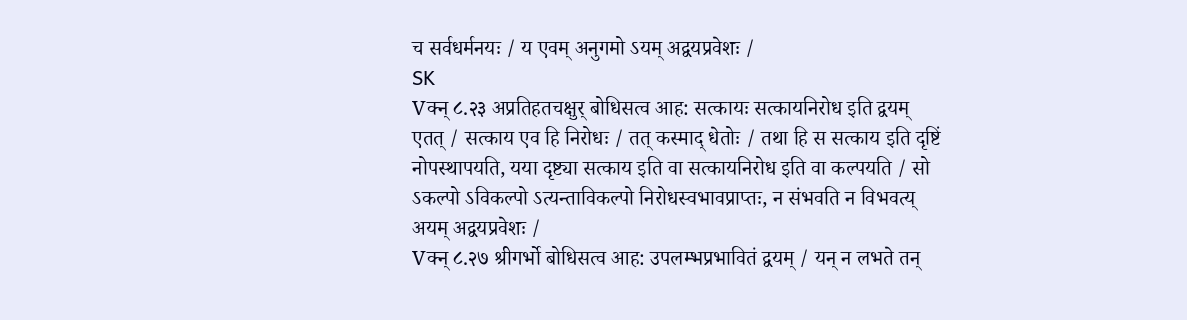च सर्वधर्मनयः / य एवम् अनुगमो ऽयम् अद्वयप्रवेशः /
SK
Vक्न् ८.२३ अप्रतिहतचक्षुर् बोधिसत्व आह: सत्कायः सत्कायनिरोध इति द्वयम् एतत् / सत्काय एव हि निरोधः / तत् कस्माद् धेतोः / तथा हि स सत्काय इति दृष्टिं नोपस्थापयति, यया दृष्ट्या सत्काय इति वा सत्कायनिरोध इति वा कल्पयति / सो ऽकल्पो ऽविकल्पो ऽत्यन्ताविकल्पो निरोधस्वभावप्राप्तः, न संभवति न विभवत्य् अयम् अद्वयप्रवेशः /
Vक्न् ८.२७ श्रीगर्भो बोधिसत्व आह: उपलम्भप्रभावितं द्वयम् / यन् न लभते तन्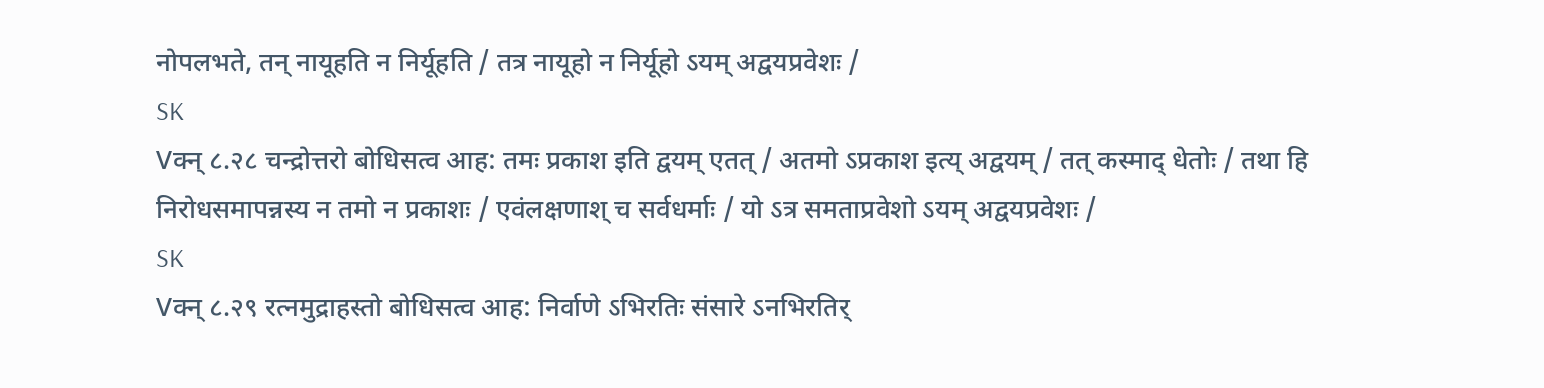नोपलभते, तन् नायूहति न निर्यूहति / तत्र नायूहो न निर्यूहो ऽयम् अद्वयप्रवेशः /
SK
Vक्न् ८.२८ चन्द्रोत्तरो बोधिसत्व आह: तमः प्रकाश इति द्वयम् एतत् / अतमो ऽप्रकाश इत्य् अद्वयम् / तत् कस्माद् धेतोः / तथा हि निरोधसमापन्नस्य न तमो न प्रकाशः / एवंलक्षणाश् च सर्वधर्माः / यो ऽत्र समताप्रवेशो ऽयम् अद्वयप्रवेशः /
SK
Vक्न् ८.२९ रत्नमुद्राहस्तो बोधिसत्व आह: निर्वाणे ऽभिरतिः संसारे ऽनभिरतिर्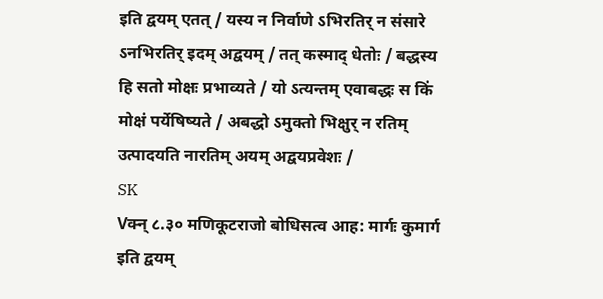इति द्वयम् एतत् / यस्य न निर्वाणे ऽभिरतिर् न संसारे ऽनभिरतिर् इदम् अद्वयम् / तत् कस्माद् धेतोः / बद्धस्य हि सतो मोक्षः प्रभाव्यते / यो ऽत्यन्तम् एवाबद्धः स किं मोक्षं पर्येषिष्यते / अबद्धो ऽमुक्तो भिक्षुर् न रतिम् उत्पादयति नारतिम् अयम् अद्वयप्रवेशः /
SK
Vक्न् ८.३० मणिकूटराजो बोधिसत्व आह: मार्गः कुमार्ग इति द्वयम्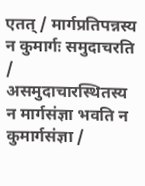एतत् / मार्गप्रतिपन्नस्य न कुमार्गः समुदाचरति / असमुदाचारस्थितस्य न मार्गसंज्ञा भवति न कुमार्गसंज्ञा /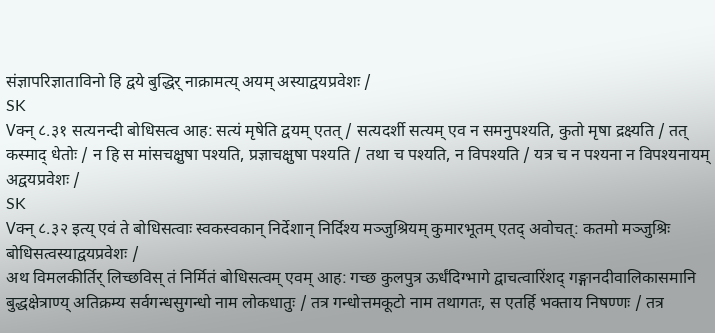संज्ञापरिज्ञाताविनो हि द्वये बुद्धिर् नाक्रामत्य् अयम् अस्याद्वयप्रवेशः /
SK
Vक्न् ८.३१ सत्यनन्दी बोधिसत्व आह: सत्यं मृषेति द्वयम् एतत् / सत्यदर्शी सत्यम् एव न समनुपश्यति, कुतो मृषा द्रक्ष्यति / तत् कस्माद् धेतोः / न हि स मांसचक्षुषा पश्यति, प्रज्ञाचक्षुषा पश्यति / तथा च पश्यति, न विपश्यति / यत्र च न पश्यना न विपश्यनायम् अद्वयप्रवेशः /
SK
Vक्न् ८.३२ इत्य् एवं ते बोधिसत्वाः स्वकस्वकान् निर्देशान् निर्दिश्य मञ्जुश्रियम् कुमारभूतम् एतद् अवोचत्: कतमो मञ्जुश्रिः बोधिसत्वस्याद्वयप्रवेशः /
अथ विमलकीर्तिर् लिच्छविस् तं निर्मितं बोधिसत्वम् एवम् आह: गच्छ कुलपुत्र ऊर्धंदिग्भागे द्वाचत्वारिंशद् गङ्गानदीवालिकासमानि बुद्धक्षेत्राण्य् अतिक्रम्य सर्वगन्धसुगन्धो नाम लोकधातुः / तत्र गन्धोत्तमकूटो नाम तथागतः, स एतर्हि भक्ताय निषण्णः / तत्र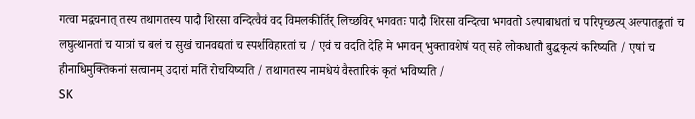गत्वा मद्वचनात् तस्य तथागतस्य पादौ शिरसा वन्दित्वैवं वद विमलकीर्तिर् लिच्छविर् भगवतः पादौ शिरसा वन्दित्वा भगवतो ऽल्पाबाधतां च परिपृच्छत्य् अल्पातङ्कतां च लघुत्थानतां च यात्रां च बलं च सुखं चानवद्यतां च स्पर्शविहारतां च / एवं च वदति देहि मे भगवन् भुक्तावशेषं यत् सहे लोकधातौ बुद्धकृत्यं करिष्यति / एषां च हीनाधिमुक्तिकनां सत्वानम् उदारां मतिं रोचयिष्यति / तथागतस्य नामधेयं वैस्तारिकं कृतं भविष्यति /
SK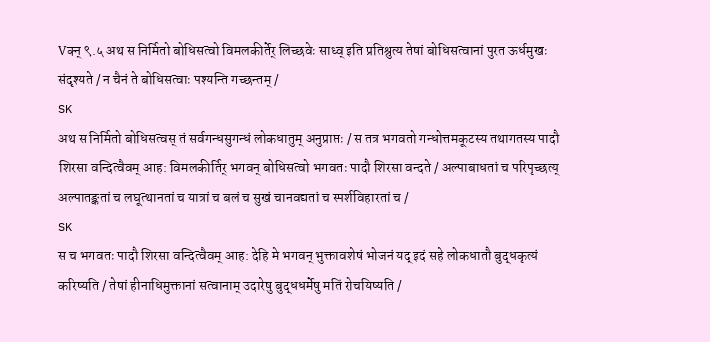Vक्न् ९.५ अथ स निर्मितो बोधिसत्वो विमलकीर्तेर् लिच्छवेः साध्व् इति प्रतिश्रुत्य तेषां बोधिसत्वानां पुरत ऊर्धमुखः संदृश्यते / न चैनं ते बोधिसत्वाः पश्यन्ति गच्छन्तम् /
SK
अथ स निर्मितो बोधिसत्वस् तं सर्वगन्धसुगन्धं लोकधातुम् अनुप्राप्तः / स तत्र भगवतो गन्धोत्तमकूटस्य तथागतस्य पादौ शिरसा वन्दित्वैवम् आह: विमलकीर्तिर् भगवन् बोधिसत्वो भगवतः पादौ शिरसा वन्दते / अल्पाबाधतां च परिपृच्छत्य् अल्पातङ्कतां च लघूत्थानतां च यात्रां च बलं च सुखं चानवद्यतां च स्पर्शविहारतां च /
SK
स च भगवतः पादौ शिरसा वन्दित्वैवम् आह: देहि मे भगवन् भुक्तावशेषं भोजनं यद् इदं सहे लोकधातौ बुद्धकृत्यं करिष्यति / तेषां हीनाधिमुक्तानां सत्वानाम् उदारेषु बुद्धधर्मेषु मतिं रोचयिष्यति /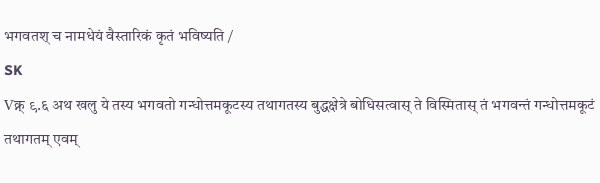भगवतश् च नामधेयं वैस्तारिकं कृतं भविष्यति /
SK
Vक्न् ९.६ अथ खलु ये तस्य भगवतो गन्धोत्तमकूटस्य तथागतस्य बुद्धक्षेत्रे बोधिसत्वास् ते विस्मितास् तं भगवन्तं गन्धोत्तमकूटं तथागतम् एवम्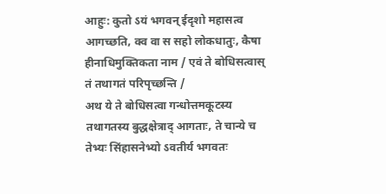आहुः: कुतो ऽयं भगवन् ईदृशो महासत्व आगच्छति, क्व वा स सहो लोकधातुः, कैषा हीनाधिमुक्तिकता नाम / एवं ते बोधिसत्वास् तं तथागतं परिपृच्छन्ति /
अथ ये ते बोधिसत्वा गन्धोत्तमकूटस्य तथागतस्य बुद्धक्षेत्राद् आगताः, ते चान्ये च तेभ्यः सिंहासनेभ्यो ऽवतीर्य भगवतः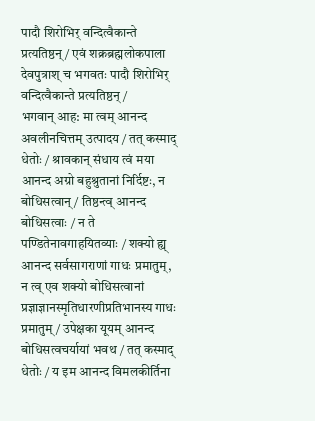पादौ शिरोभिर् वन्दित्वैकान्ते प्रत्यतिष्ठन् / एवं शक्रब्रह्मलोकपाला देवपुत्राश् च भगवतः पादौ शिरोभिर् वन्दित्वैकान्ते प्रत्यतिष्ठन् /
भगवान् आह: मा त्वम् आनन्द अवलीनचित्तम् उत्पादय / तत् कस्माद् धेतोः / श्रावकान् संधाय त्वं मया आनन्द अग्रो बहुश्रुतानां निर्दिष्टः, न बोधिसत्वान् / तिष्ठन्त्व् आनन्द बोधिसत्वाः / न ते पण्डितेनावगाहयितव्याः / शक्यो ह्य् आनन्द सर्वसागराणां गाधः प्रमातुम्, न त्व् एव शक्यो बोधिसत्वानां प्रज्ञाज्ञानस्मृतिधारणीप्रतिभानस्य गाधः प्रमातुम् / उपेक्षका यूयम् आनन्द बोधिसत्वचर्यायां भवथ / तत् कस्माद् धेतोः / य इम आनन्द विमलकीर्तिना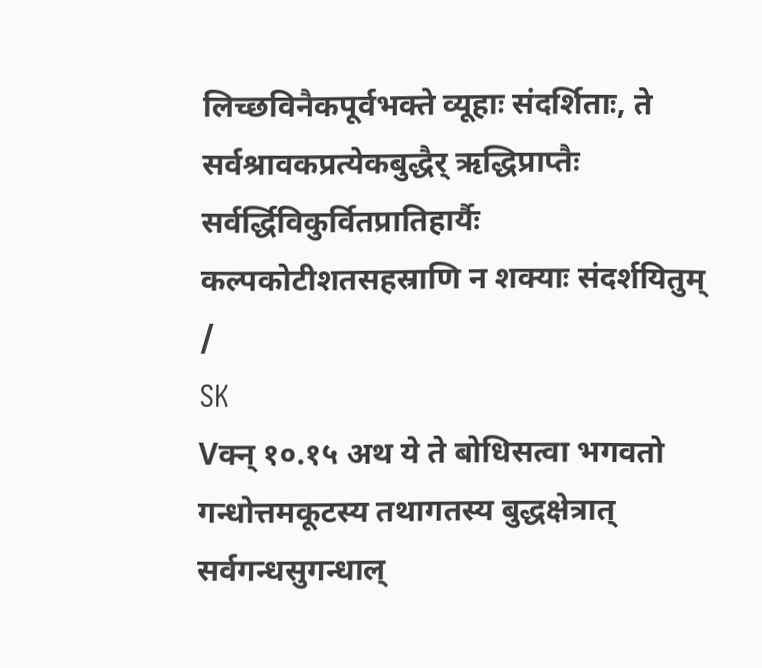लिच्छविनैकपूर्वभक्ते व्यूहाः संदर्शिताः, ते सर्वश्रावकप्रत्येकबुद्धैर् ऋद्धिप्राप्तैः सर्वर्द्धिविकुर्वितप्रातिहार्यैः कल्पकोटीशतसहस्राणि न शक्याः संदर्शयितुम् /
SK
Vक्न् १०.१५ अथ ये ते बोधिसत्वा भगवतो गन्धोत्तमकूटस्य तथागतस्य बुद्धक्षेत्रात् सर्वगन्धसुगन्धाल्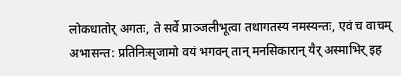लोकधातोर् अगतः, ते सर्वे प्राञ्जलीभूत्वा तथागतस्य नमस्यन्तः, एवं च वाचम् अभासन्त: प्रतिनिःसृजामो वयं भगवन् तान् मनसिकारान् यैर् अस्माभिर् इह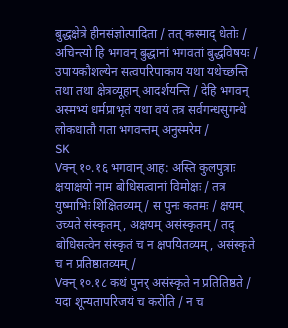बुद्धक्षेत्रे हीनसंज्ञोत्पादिता / तत् कस्माद् धेतोः / अचिन्त्यो हि भगवन् बुद्धानां भगवतां बुद्धविषयः / उपायकौशल्येन सत्वपरिपाकाय यथा यथेच्छन्ति तथा तथा क्षेत्रव्यूहान् आदर्शयन्ति / देहि भगवन् अस्मभ्यं धर्मप्राभृतं यथा वयं तत्र सर्वगन्धसुगन्धे लोकधातौ गता भगवन्तम् अनुस्मरेम /
SK
Vक्न् १०.१६ भगवान् आह: अस्ति कुलपुत्राः क्षयाक्षयो नाम बोधिसत्वानां विमोक्षः / तत्र युष्माभिः शिक्षितव्यम् / स पुनः कतमः / क्षयम् उच्यते संस्कृतम्, अक्षयम् असंस्कृतम् / तद् बोधिसत्वेन संस्कृतं च न क्षपयितव्यम्, असंस्कृते च न प्रतिष्ठातव्यम् /
Vक्न् १०.१८ कथं पुनर् असंस्कृते न प्रतितिष्ठते / यदा शून्यतापरिजयं च करोति / न च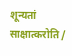शून्यतां साक्षात्करोति /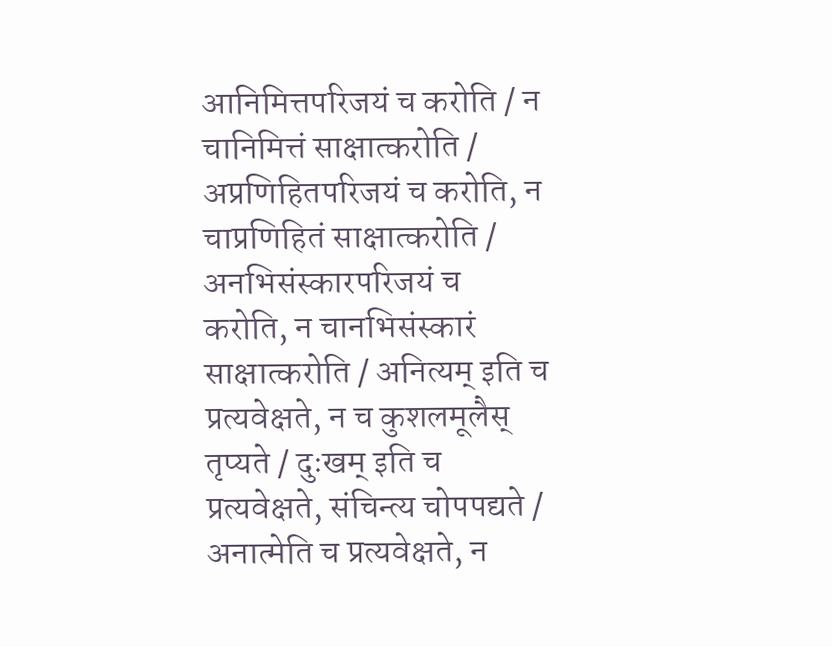आनिमित्तपरिजयं च करोति / न चानिमित्तं साक्षात्करोति / अप्रणिहितपरिजयं च करोति, न चाप्रणिहितं साक्षात्करोति / अनभिसंस्कारपरिजयं च करोति, न चानभिसंस्कारं साक्षात्करोति / अनित्यम् इति च प्रत्यवेक्षते, न च कुशलमूलैस् तृप्यते / दुःखम् इति च प्रत्यवेक्षते, संचिन्त्य चोपपद्यते / अनात्मेति च प्रत्यवेक्षते, न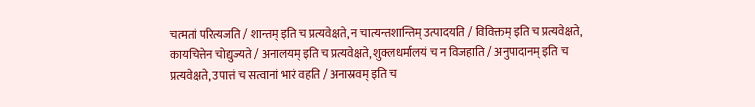चत्मतां परित्यजति / शान्तम् इति च प्रत्यवेक्षते, न चात्यन्तशान्तिम् उत्पादयति / विविक्तम् इति च प्रत्यवेक्षते, कायचित्तेन चोद्युज्यते / अनालयम् इति च प्रत्यवेक्षते, शुक्लधर्मालयं च न विजहाति / अनुपादानम् इति च प्रत्यवेक्षते, उपात्तं च सत्वानां भारं वहति / अनास्रवम् इति च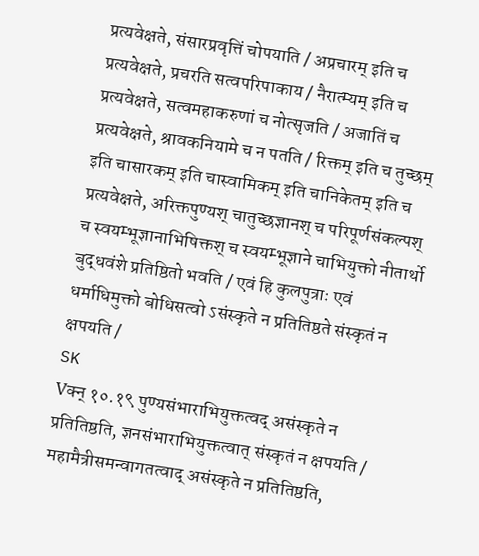प्रत्यवेक्षते, संसारप्रवृत्तिं चोपयाति / अप्रचारम् इति च प्रत्यवेक्षते, प्रचरति सत्वपरिपाकाय / नैरात्म्यम् इति च प्रत्यवेक्षते, सत्वमहाकरुणां च नोत्सृजति / अजातिं च प्रत्यवेक्षते, श्रावकनियामे च न पतति / रिक्तम् इति च तुच्छम् इति चासारकम् इति चास्वामिकम् इति चानिकेतम् इति च प्रत्यवेक्षते, अरिक्तपुण्यश् चातुच्छज्ञानश् च परिपूर्णसंकल्पश् च स्वयम्भूज्ञानाभिषिक्तश् च स्वयम्भूज्ञाने चाभियुक्तो नीतार्थो बुद्धवंशे प्रतिष्ठितो भवति / एवं हि कुलपुत्राः एवं धर्माधिमुक्तो बोधिसत्वो ऽसंस्कृते न प्रतितिष्ठते संस्कृतं न क्षपयति /
SK
Vक्न् १०.१९ पुण्यसंभाराभियुक्तत्वद् असंस्कृते न प्रतितिष्ठति, ज्ञनसंभाराभियुक्तत्वात् संस्कृतं न क्षपयति / महामैत्रीसमन्वागतत्वाद् असंस्कृते न प्रतितिष्ठति,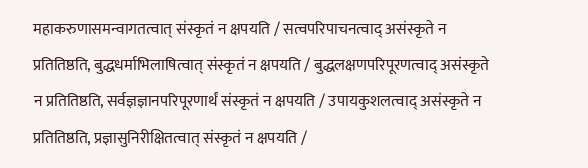महाकरुणासमन्वागतत्वात् संस्कृतं न क्षपयति / सत्वपरिपाचनत्वाद् असंस्कृते न प्रतितिष्ठति, बुद्धधर्माभिलाषित्वात् संस्कृतं न क्षपयति / बुद्धलक्षणपरिपूरणत्वाद् असंस्कृते न प्रतितिष्ठति, सर्वज्ञज्ञानपरिपूरणार्थं संस्कृतं न क्षपयति / उपायकुशलत्वाद् असंस्कृते न प्रतितिष्ठति, प्रज्ञासुनिरीक्षितत्वात् संस्कृतं न क्षपयति /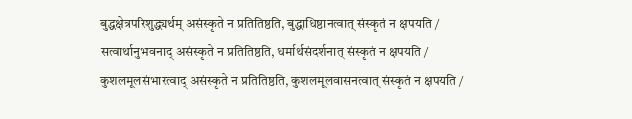बुद्धक्षेत्रपरिशुद्ध्यर्थम् असंस्कृते न प्रतितिष्ठति, बुद्धाधिष्ठानत्वात् संस्कृतं न क्षपयति / सत्वार्थानुभवनाद् असंस्कृते न प्रतितिष्ठति, धर्मार्थसंदर्शनात् संस्कृतं न क्षपयति / कुशलमूलसंभारत्वाद् असंस्कृते न प्रतितिष्ठति, कुशलमूलवासनत्वात् संस्कृतं न क्षपयति /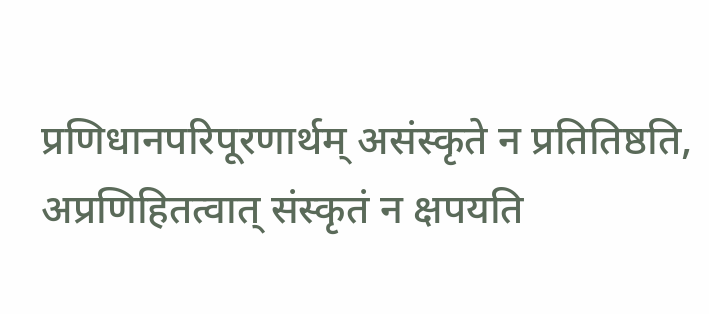प्रणिधानपरिपूरणार्थम् असंस्कृते न प्रतितिष्ठति, अप्रणिहितत्वात् संस्कृतं न क्षपयति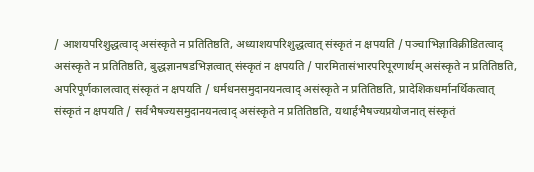/ आशयपरिशुद्धत्वाद् असंस्कृते न प्रतितिष्ठति, अध्याशयपरिशुद्धत्वात् संस्कृतं न क्षपयति / पञ्चाभिज्ञाविक्रीडितत्वाद् असंस्कृते न प्रतितिष्ठति, बुद्धज्ञानषडभिज्ञत्वात् संस्कृतं न क्षपयति / पारमितासंभारपरिपूरणार्थम् असंस्कृते न प्रतितिष्ठति, अपरिपूर्णकालत्वात् संस्कृतं न क्षपयति / धर्मधनसमुदानयनत्वाद् असंस्कृते न प्रतितिष्ठति, प्रादेशिकधर्मानर्थिकत्वात् संस्कृतं न क्षपयति / सर्वभैषज्यसमुदानयनत्वाद् असंस्कृते न प्रतितिष्ठति, यथार्हभैषज्यप्रयोजनात् संस्कृतं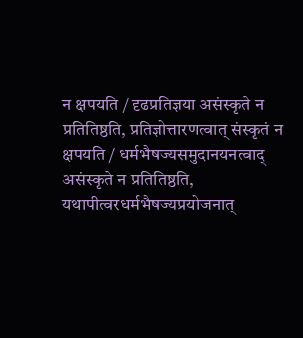न क्षपयति / दृढप्रतिज्ञया असंस्कृते न प्रतितिष्ठति, प्रतिज्ञोत्तारणत्वात् संस्कृतं न क्षपयति / धर्मभैषज्यसमुदानयनत्वाद् असंस्कृते न प्रतितिष्ठति, यथापीत्वरधर्मभैषज्यप्रयोजनात्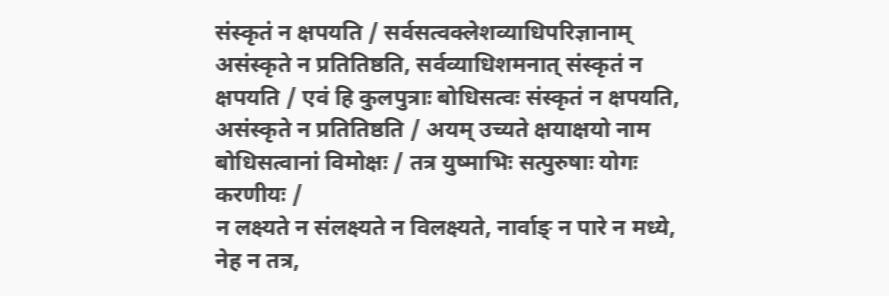संस्कृतं न क्षपयति / सर्वसत्वक्लेशव्याधिपरिज्ञानाम् असंस्कृते न प्रतितिष्ठति, सर्वव्याधिशमनात् संस्कृतं न क्षपयति / एवं हि कुलपुत्राः बोधिसत्वः संस्कृतं न क्षपयति, असंस्कृते न प्रतितिष्ठति / अयम् उच्यते क्षयाक्षयो नाम बोधिसत्वानां विमोक्षः / तत्र युष्माभिः सत्पुरुषाः योगः करणीयः /
न लक्ष्यते न संलक्ष्यते न विलक्ष्यते, नार्वाङ् न पारे न मध्ये, नेह न तत्र,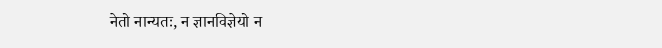नेतो नान्यतः, न ज्ञानविज्ञेयो न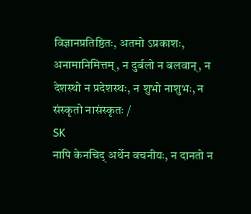विज्ञानप्रतिष्ठितः, अतमो ऽप्रकाशः, अनामानिमित्तम्, न दुर्बलो न बलवान्, न देशस्थो न प्रदेशस्थः, न शुभो नाशुभः, न संस्कृतो नासंस्कृतः /
SK
नापि केनचिद् अर्थेन वचनीयः, न दानतो न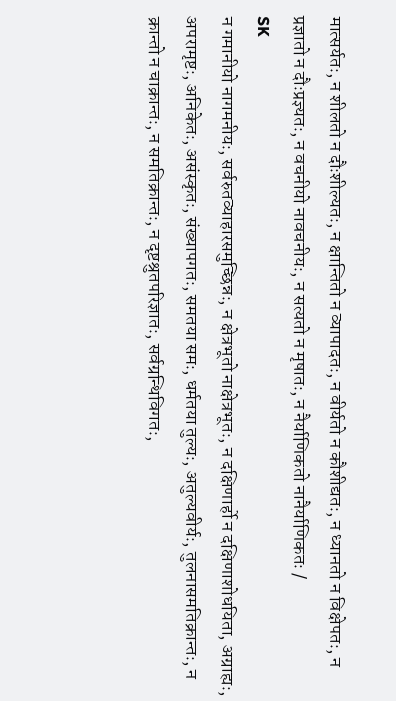मात्सर्यतः, न शीलतो न दौःशील्यतः, न क्षान्तितो न व्यापादतः, न वीर्यतो न कौशीद्यतः, न ध्यानतो न विक्षेपतः, न प्रज्ञातो न दौःप्रज्ञ्यतः, न वचनीयो नावचनीयः, न सत्यतो न मृषातः, न नैर्याणिकतो नानैर्याणिकतः /
SK
न गमानीयो नागमनीयः, सर्वरुतव्याहारसमुच्छिन्नः, न क्षेत्रभूतो नाक्षेत्रभूतः, न दक्षिणार्हो न दक्षिणाशोधयिता, अग्राह्यः, अपरामृष्टः, अनिकेतः, असंस्कृतः, संख्यापगतः, समतया समः, धर्मतया तुल्यः, अतुल्यवीर्यः, तुलनासमतिक्रान्तः, न क्रान्तो न चाक्रान्तः, न समतिक्रान्तः, न दृष्टश्रुतपरिज्ञातः, सर्वग्रन्थिविगतः,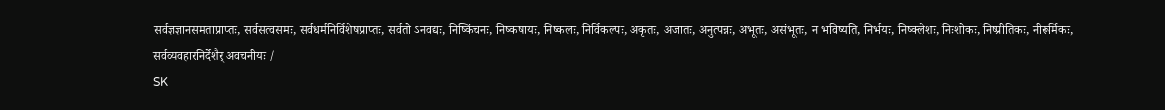सर्वज्ञज्ञानसमताप्राप्तः, सर्वसत्वसमः, सर्वधर्मनिर्विशेषप्राप्तः, सर्वतो ऽनवद्यः, निष्किंचनः, निष्कषायः, निष्कलः, निर्विकल्पः, अकृतः, अजातः, अनुत्पन्नः, अभूतः, असंभूतः, न भविष्यति, निर्भयः, निष्क्लेशः, निःशोकः, निष्प्रीतिकः, नीरूर्मिकः, सर्वव्यवहारनिर्देशैर् अवचनीयः /
SK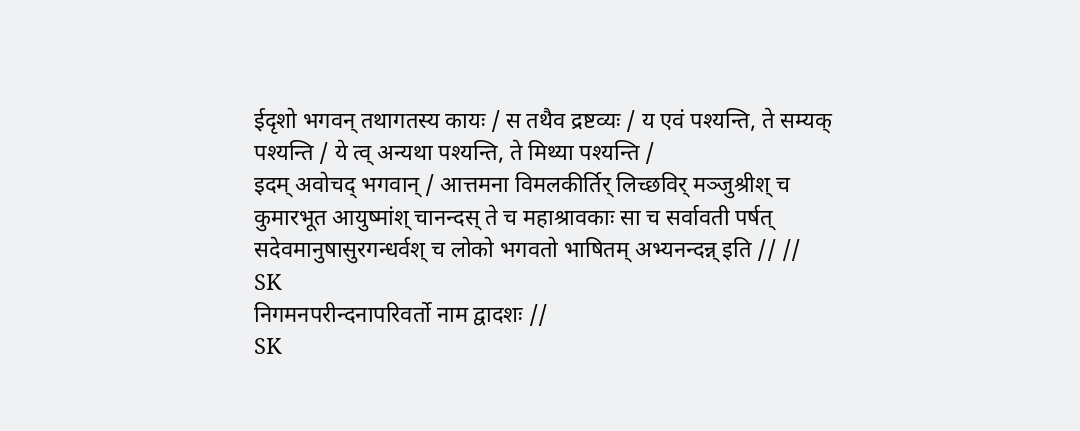ईदृशो भगवन् तथागतस्य कायः / स तथैव द्रष्टव्यः / य एवं पश्यन्ति, ते सम्यक् पश्यन्ति / ये त्व् अन्यथा पश्यन्ति, ते मिथ्या पश्यन्ति /
इदम् अवोचद् भगवान् / आत्तमना विमलकीर्तिर् लिच्छविर् मञ्जुश्रीश् च कुमारभूत आयुष्मांश् चानन्दस् ते च महाश्रावकाः सा च सर्वावती पर्षत् सदेवमानुषासुरगन्धर्वश् च लोको भगवतो भाषितम् अभ्यनन्दन्न् इति // //
SK
निगमनपरीन्दनापरिवर्तो नाम द्वादशः //
SK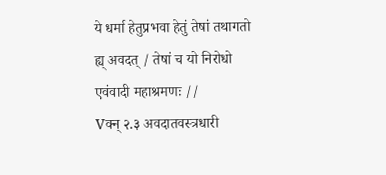ये धर्मा हेतुप्रभवा हेतुं तेषां तथागतो ह्य् अवदत् / तेषां च यो निरोधो एवंवादी महाश्रमणः //
Vक्न् २.३ अवदातवस्त्रधारी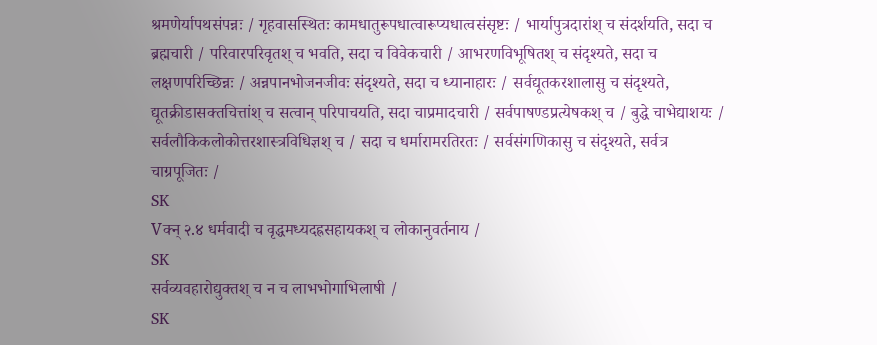श्रमणेर्यापथसंपन्नः / गृहवासस्थितः कामधातुरूपधात्वारूप्यधात्वसंसृष्टः / भार्यापुत्रदारांश् च संदर्शयति, सदा च ब्रह्मचारी / परिवारपरिवृतश् च भवति, सदा च विवेकचारी / आभरणविभूषितश् च संदृश्यते, सदा च लक्षणपरिच्छिन्नः / अन्नपानभोजनजीवः संदृश्यते, सदा च ध्यानाहारः / सर्वद्यूतकरशालासु च संदृश्यते, द्यूतक्रीडासक्तचित्तांश् च सत्वान् परिपाचयति, सदा चाप्रमादचारी / सर्वपाषण्डप्रत्येषकश् च / बुद्धे चाभेद्याशयः / सर्वलौकिकलोकोत्तरशास्त्रविधिज्ञश् च / सदा च धर्मारामरतिरतः / सर्वसंगणिकासु च संदृश्यते, सर्वत्र चाग्रपूजितः /
SK
Vक्न् २.४ धर्मवादी च वृद्धमध्यदह्रसहायकश् च लोकानुवर्तनाय /
SK
सर्वव्यवहारोद्युक्तश् च न च लाभभोगाभिलाषी /
SK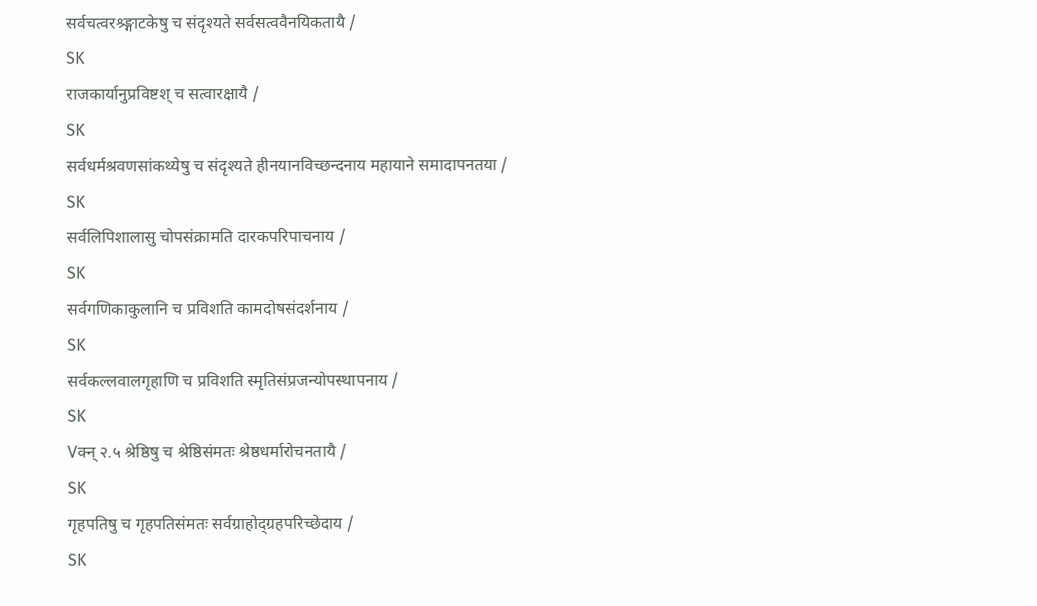सर्वचत्वरश्र्ङ्गाटकेषु च संदृश्यते सर्वसत्ववैनयिकतायै /
SK
राजकार्यानुप्रविष्टश् च सत्वारक्षायै /
SK
सर्वधर्मश्रवणसांकथ्येषु च संदृश्यते हीनयानविच्छन्दनाय महायाने समादापनतया /
SK
सर्वलिपिशालासु चोपसंक्रामति दारकपरिपाचनाय /
SK
सर्वगणिकाकुलानि च प्रविशति कामदोषसंदर्शनाय /
SK
सर्वकल्लवालगृहाणि च प्रविशति स्मृतिसंप्रजन्योपस्थापनाय /
SK
Vक्न् २.५ श्रेष्ठिषु च श्रेष्ठिसंमतः श्रेष्ठधर्मारोचनतायै /
SK
गृहपतिषु च गृहपतिसंमतः सर्वग्राहोद्ग्रहपरिच्छेदाय /
SK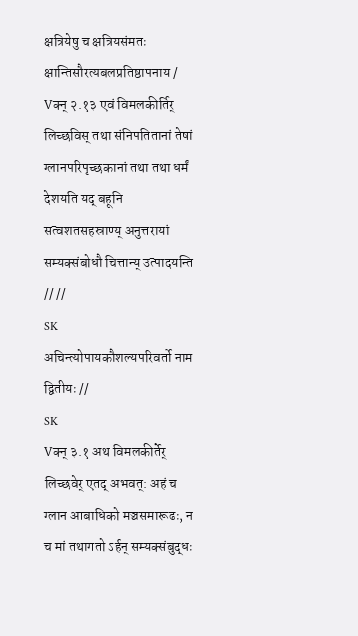क्षत्रियेषु च क्षत्रियसंमतः क्षान्तिसौरत्यबलप्रतिष्ठापनाय /
Vक्न् २.१३ एवं विमलकीर्तिर् लिच्छविस् तथा संनिपतितानां तेषां ग्लानपरिपृच्छकानां तथा तथा धर्मं देशयति यद् बहूनि सत्वशतसहस्राण्य् अनुत्तरायां सम्यक्संबोधौ चित्तान्य् उत्पादयन्ति // //
SK
अचिन्त्योपायकौशल्यपरिवर्तो नाम द्वितीयः //
SK
Vक्न् ३.१ अथ विमलकीर्तेर् लिच्छवेर् एतद् अभवत्: अहं च ग्लान आबाधिको मञ्चसमारूढः, न च मां तथागतो ऽर्हन् सम्यक्संबुद्धः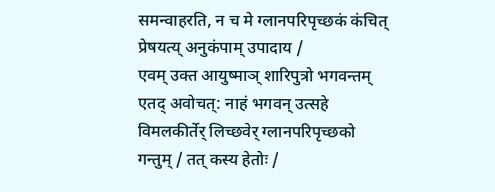समन्वाहरति, न च मे ग्लानपरिपृच्छकं कंचित् प्रेषयत्य् अनुकंपाम् उपादाय /
एवम् उक्त आयुष्माञ् शारिपुत्रो भगवन्तम् एतद् अवोचत्: नाहं भगवन् उत्सहे विमलकीर्तेर् लिच्छवेर् ग्लानपरिपृच्छको गन्तुम् / तत् कस्य हेतोः /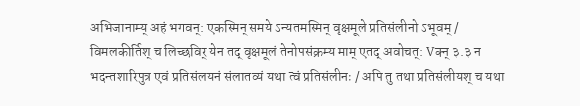अभिजानाम्य् अहं भगवन्: एकस्मिन् समये ऽन्यतमस्मिन् वृक्षमूले प्रतिसंलीनो ऽभूवम् / विमलकीर्तिश् च लिच्छविर् येन तद् वृक्षमूलं तेनोपसंक्रम्य माम् एतद् अवोचत्: Vक्न् ३.३ न भदन्तशारिपुत्र एवं प्रतिसंलयनं संलातव्यं यथा त्वं प्रतिसंलीनः / अपि तु तथा प्रतिसंलीयश् च यथा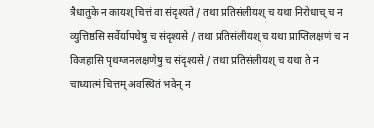त्रैधातुके न कायश् चित्तं वा संदृश्यते / तथा प्रतिसंलीयश् च यथा निरोधाच् च न व्युत्तिष्ठसि सर्वेर्यापथेषु च संदृश्यसे / तथा प्रतिसंलीयश् च यथा प्राप्तिलक्षणं च न विजहासि पृथग्जनलक्षणेषु च संदृश्यसे / तथा प्रतिसंलीयश् च यथा ते न चाध्यात्मं चित्तम् अवस्थितं भवेन् न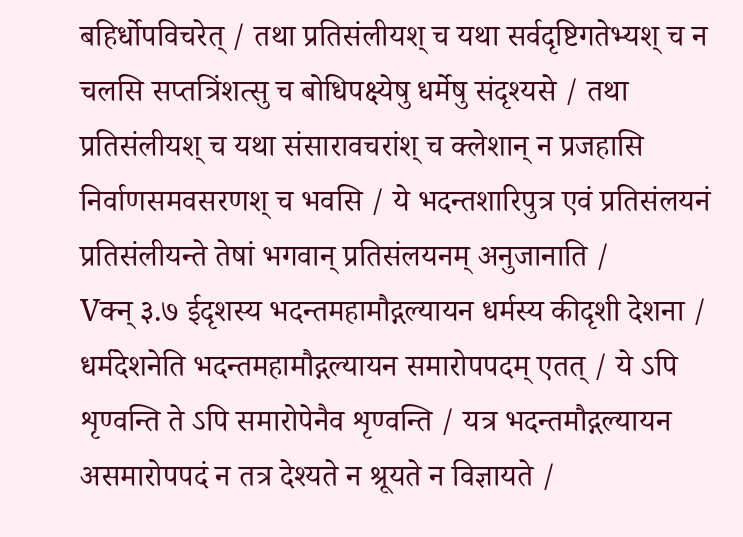बहिर्धोपविचरेत् / तथा प्रतिसंलीयश् च यथा सर्वदृष्टिगतेभ्यश् च न चलसि सप्तत्रिंशत्सु च बोधिपक्ष्येषु धर्मेषु संदृश्यसे / तथा प्रतिसंलीयश् च यथा संसारावचरांश् च क्लेशान् न प्रजहासि निर्वाणसमवसरणश् च भवसि / ये भदन्तशारिपुत्र एवं प्रतिसंलयनं प्रतिसंलीयन्ते तेषां भगवान् प्रतिसंलयनम् अनुजानाति /
Vक्न् ३.७ ईदृशस्य भदन्तमहामौद्गल्यायन धर्मस्य कीदृशी देशना / धर्मदेशनेति भदन्तमहामौद्गल्यायन समारोपपदम् एतत् / ये ऽपि शृण्वन्ति ते ऽपि समारोपेनैव शृण्वन्ति / यत्र भदन्तमौद्गल्यायन असमारोपपदं न तत्र देश्यते न श्रूयते न विज्ञायते /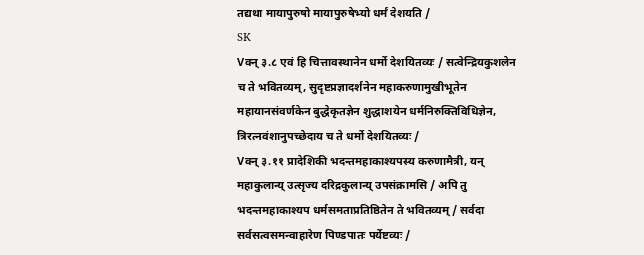तद्यथा मायापुरुषो मायापुरुषेभ्यो धर्मं देशयति /
SK
Vक्न् ३.८ एवं हि चित्तावस्थानेन धर्मो देशयितव्यः / सत्वेन्द्रियकुशलेन च ते भवितव्यम्, सुदृष्टप्रज्ञादर्शनेन महाकरुणामुखीभूतेन महायानसंवर्णकेन बुद्धेकृतज्ञेन शुद्धाशयेन धर्मनिरुक्तिविधिज्ञेन, त्रिरत्नवंशानुपच्छेदाय च ते धर्मो देशयितव्यः /
Vक्न् ३.११ प्रादेशिकी भदन्तमहाकाश्यपस्य करुणामैत्री, यन् महाकुलान्य् उत्सृज्य दरिद्रकुलान्य् उपसंक्रामसि / अपि तु भदन्तमहाकाश्यप धर्मसमताप्रतिष्ठितेन ते भवितव्यम् / सर्वदा सर्वसत्वसमन्वाहारेण पिण्डपातः पर्येष्टव्यः /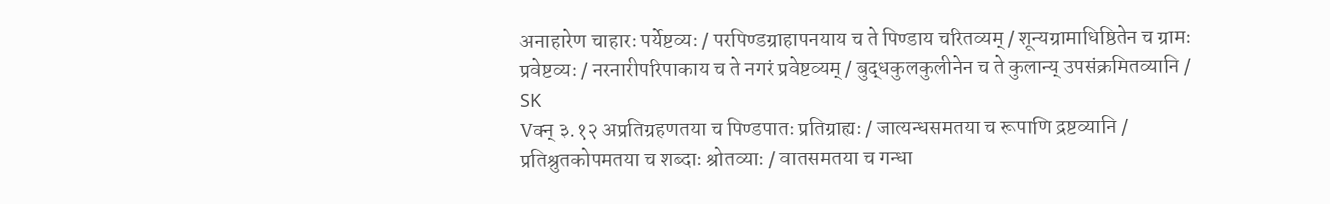अनाहारेण चाहारः पर्येष्टव्यः / परपिण्डग्राहापनयाय च ते पिण्डाय चरितव्यम् / शून्यग्रामाधिष्ठितेन च ग्रामः प्रवेष्टव्यः / नरनारीपरिपाकाय च ते नगरं प्रवेष्टव्यम् / बुद्धकुलकुलीनेन च ते कुलान्य् उपसंक्रमितव्यानि /
SK
Vक्न् ३.१२ अप्रतिग्रहणतया च पिण्डपातः प्रतिग्राह्यः / जात्यन्धसमतया च रूपाणि द्रष्टव्यानि / प्रतिश्रुतकोपमतया च शब्दाः श्रोतव्याः / वातसमतया च गन्धा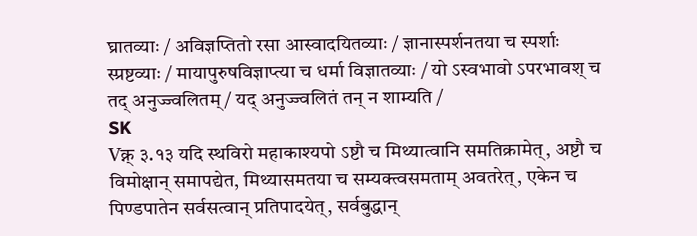घ्रातव्याः / अविज्ञप्तितो रसा आस्वादयितव्याः / ज्ञानास्पर्शनतया च स्पर्शाः स्प्रष्टव्याः / मायापुरुषविज्ञाप्त्या च धर्मा विज्ञातव्याः / यो ऽस्वभावो ऽपरभावश् च तद् अनुज्ज्वलितम् / यद् अनुज्ज्वलितं तन् न शाम्यति /
SK
Vक्न् ३.१३ यदि स्थविरो महाकाश्यपो ऽष्टौ च मिथ्यात्वानि समतिक्रामेत्, अष्टौ च विमोक्षान् समापद्येत, मिथ्यासमतया च सम्यक्त्वसमताम् अवतरेत्, एकेन च पिण्डपातेन सर्वसत्वान् प्रतिपादयेत्, सर्वबुद्धान्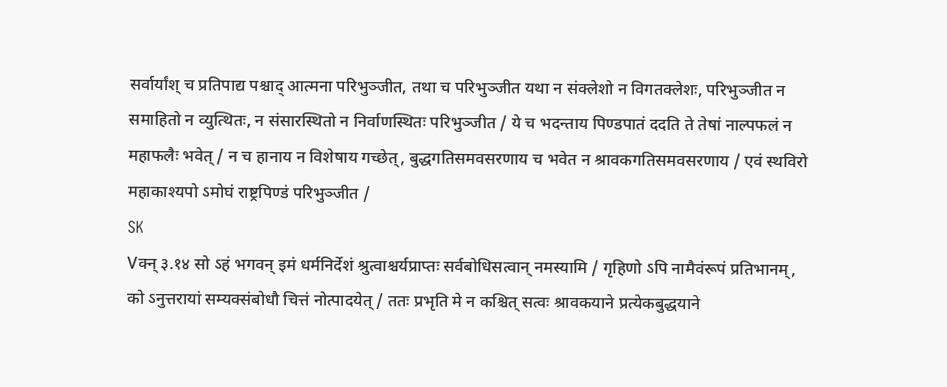सर्वार्यांश् च प्रतिपाद्य पश्चाद् आत्मना परिभुञ्जीत, तथा च परिभुञ्जीत यथा न संक्लेशो न विगतक्लेशः, परिभुञ्जीत न समाहितो न व्युत्थितः, न संसारस्थितो न निर्वाणस्थितः परिभुञ्जीत / ये च भदन्ताय पिण्डपातं ददति ते तेषां नाल्पफलं न महाफलैः भवेत् / न च हानाय न विशेषाय गच्छेत्, बुद्धगतिसमवसरणाय च भवेत न श्रावकगतिसमवसरणाय / एवं स्थविरो महाकाश्यपो ऽमोघं राष्ट्रपिण्डं परिभुञ्जीत /
SK
Vक्न् ३.१४ सो ऽहं भगवन् इमं धर्मनिर्देशं श्रुत्वाश्चर्यप्राप्तः सर्वबोधिसत्वान् नमस्यामि / गृहिणो ऽपि नामैवंरूपं प्रतिभानम्, को ऽनुत्तरायां सम्यक्संबोधौ चित्तं नोत्पादयेत् / ततः प्रभृति मे न कश्चित् सत्वः श्रावकयाने प्रत्येकबुद्धयाने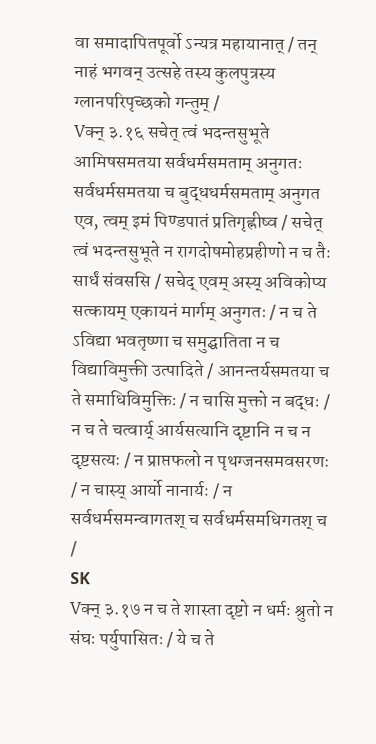वा समादापितपूर्वो ऽन्यत्र महायानात् / तन् नाहं भगवन् उत्सहे तस्य कुलपुत्रस्य ग्लानपरिपृच्छको गन्तुम् /
Vक्न् ३.१६ सचेत् त्वं भदन्तसुभूते आमिषसमतया सर्वधर्मसमताम् अनुगतः सर्वधर्मसमतया च बुद्धधर्मसमताम् अनुगत एव, त्वम् इमं पिण्डपातं प्रतिगृह्नीष्व / सचेत् त्वं भदन्तसुभूते न रागदोषमोहप्रहीणो न च तैः सार्धं संवससि / सचेद् एवम् अस्य् अविकोप्य सत्कायम् एकायनं मार्गम् अनुगतः / न च ते ऽविद्या भवतृष्णा च समुद्घातिता न च विद्याविमुक्ती उत्पादिते / आनन्तर्यसमतया च ते समाधिविमुक्तिः / न चासि मुक्तो न बद्धः / न च ते चत्वार्य् आर्यसत्यानि दृष्टानि न च न दृष्टसत्यः / न प्राप्तफलो न पृथग्जनसमवसरणः / न चास्य् आर्यो नानार्यः / न सर्वधर्मसमन्वागतश् च सर्वधर्मसमधिगतश् च /
SK
Vक्न् ३.१७ न च ते शास्ता दृष्टो न धर्मः श्रुतो न संघः पर्युपासितः / ये च ते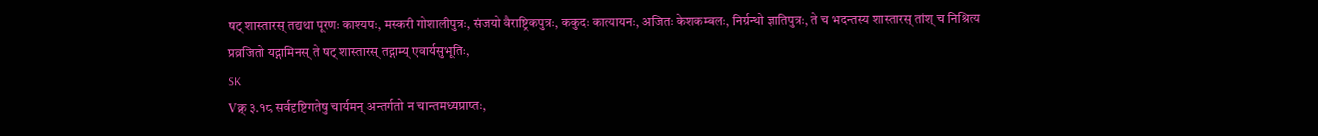षट् शास्तारस् तद्यथा पूरणः काश्यपः, मस्करी गोशालीपुत्रः, संजयो वैराष्ट्रिकपुत्रः, ककुदः कात्यायनः, अजितः केशकम्बलः, निर्ग्रन्थो ज्ञातिपुत्रः, ते च भदन्तस्य शास्तारस् तांश् च निश्रित्य प्रव्रजितो यद्गामिनस् ते षट् शास्तारस् तद्गाम्य् एवार्यसुभूतिः,
SK
Vक्न् ३.१८ सर्वदृष्टिगतेषु चार्यमन् अन्तर्गतो न चान्तमध्यप्राप्तः,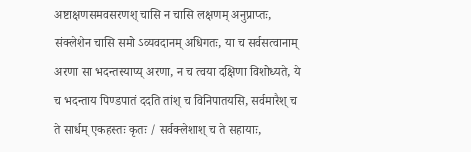अष्टाक्षणसमवसरणश् चासि न चासि लक्षणम् अनुप्राप्तः, संक्लेशेन चासि समो ऽव्यवदानम् अधिगतः, या च सर्वसत्वानाम् अरणा सा भदन्तस्याप्य् अरणा, न च त्वया दक्षिणा विशोध्यते, ये च भदन्ताय पिण्डपातं ददति तांश् च विनिपातयसि, सर्वमारैश् च ते सार्धम् एकहस्तः कृतः / सर्वक्लेशाश् च ते सहायाः,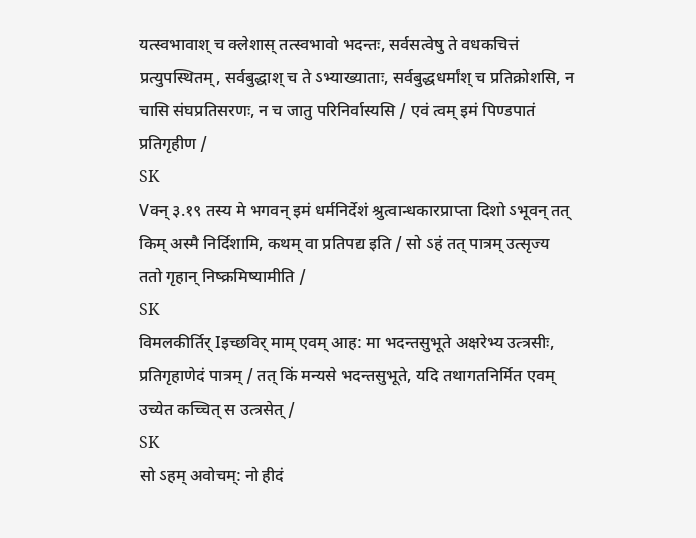यत्स्वभावाश् च क्लेशास् तत्स्वभावो भदन्तः, सर्वसत्वेषु ते वधकचित्तं प्रत्युपस्थितम्, सर्वबुद्धाश् च ते ऽभ्याख्याताः, सर्वबुद्धधर्मांश् च प्रतिक्रोशसि, न चासि संघप्रतिसरणः, न च जातु परिनिर्वास्यसि / एवं त्वम् इमं पिण्डपातं प्रतिगृहीण /
SK
Vक्न् ३.१९ तस्य मे भगवन् इमं धर्मनिर्देशं श्रुत्वान्धकारप्राप्ता दिशो ऽभूवन् तत् किम् अस्मै निर्दिशामि, कथम् वा प्रतिपद्य इति / सो ऽहं तत् पात्रम् उत्सृज्य ततो गृहान् निष्क्रमिष्यामीति /
SK
विमलकीर्तिर् Iइच्छविर् माम् एवम् आह: मा भदन्तसुभूते अक्षरेभ्य उत्त्रसीः, प्रतिगृहाणेदं पात्रम् / तत् किं मन्यसे भदन्तसुभूते, यदि तथागतनिर्मित एवम् उच्येत कच्चित् स उत्त्रसेत् /
SK
सो ऽहम् अवोचम्: नो हीदं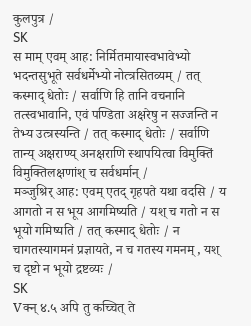कुलपुत्र /
SK
स माम् एवम् आह: निर्मितमायास्वभावेभ्यो भदन्तसुभूते सर्वधर्मेभ्यो नोत्त्रसितव्यम् / तत् कस्माद् धेतोः / सर्वाणि हि तानि वचनानि तत्स्वभावानि, एवं पण्डिता अक्षरेषु न सज्जन्ति न तेभ्य उत्त्रस्यन्ति / तत् कस्माद् धेतोः / सर्वाणि तान्य् अक्षराण्य् अनक्षराणि स्थापयित्वा विमुक्तिं विमुक्तिलक्षणांश् च सर्वधर्मान् /
मञ्जुश्रिर् आह: एवम् एतद् गृहपते यथा वदसि / य आगतो न स भूय आगमिष्यति / यश् च गतो न स भूयो गमिष्यति / तत् कस्माद् धेतोः / न चागतस्यागमनं प्रज्ञायते, न च गतस्य गमनम्, यश् च दृष्टो न भूयो द्रष्टव्यः /
SK
Vक्न् ४.५ अपि तु कच्चित् ते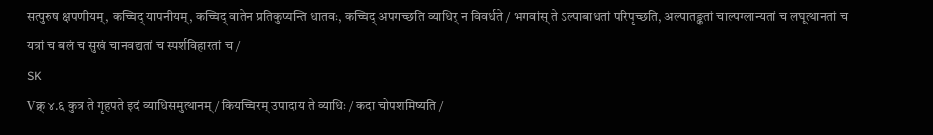सत्पुरुष क्षपणीयम्, कच्चिद् यापनीयम्, कच्चिद् वातेन प्रतिकुप्यन्ति धातवः, कच्चिद् अपगच्छति व्याधिर् न विवर्धते / भगवांस् ते ऽल्पाबाधतां परिपृच्छति, अल्पातङ्कतां चाल्पग्लान्यतां च लघूत्थानतां च यत्रां च बलं च सुखं चानवद्यतां च स्पर्शविहारतां च /
SK
Vक्न् ४.६ कुत्र ते गृहपते इदं व्याधिसमुत्थानम् / कियच्चिरम् उपादाय ते व्याधिः / कदा चोपशमिष्यति /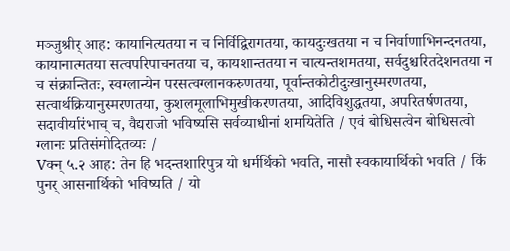मञ्जुश्रीर् आह: कायानित्यतया न च निर्विद्विरागतया, कायदुःखतया न च निर्वाणाभिनन्दनतया, कायानात्मतया सत्वपरिपाचनतया च, कायशान्ततया न चात्यन्तशमतया, सर्वदुश्चरितदेशनतया न च संक्रान्तितः, स्वग्लान्येन परसत्वग्लानकरुणतया, पूर्वान्तकोटीदुःखानुस्मरणतया, सत्वार्थक्रियानुस्मरणतया, कुशलमूलाभिमुखीकरणतया, आदिविशुद्धतया, अपरितर्षणतया, सदावीर्यारंभाच् च, वैद्यराजो भविष्यसि सर्वव्याधीनां शमयितेति / एवं बोधिसत्वेन बोधिसत्वो ग्लानः प्रतिसंमोदितव्यः /
Vक्न् ५.२ आह: तेन हि भदन्तशारिपुत्र यो धर्मर्थिको भवति, नासौ स्वकायार्थिको भवति / किं पुनर् आसनार्थिको भविष्यति / यो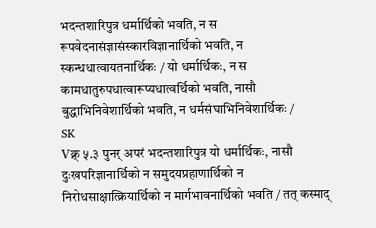भदन्तशारिपुत्र धर्मार्थिको भवति, न स रूपवेदनासंज्ञासंस्कारविज्ञानार्थिको भवति, न स्कन्धधात्वायतनार्थिकः / यो धर्मार्थिकः, न स कामधातुरुपधात्वारूप्यधात्वर्थिको भवति, नासौ बुद्धाभिनिवेशार्थिको भवति, न धर्मसंघाभिनिवेशार्थिकः /
SK
Vक्न् ५.३ पुनर् अपरं भदन्तशारिपुत्र यो धर्मार्थिकः, नासौ दुःखपरिज्ञानार्थिको न समुदयप्रहाणार्थिको न निरोधसाक्षात्क्रियार्थिको न मार्गभावनार्थिको भवति / तत् कस्माद्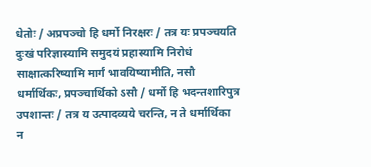धेतोः / अप्रपञ्चो हि धर्मो निरक्षरः / तत्र यः प्रपञ्चयति दुःखं परिज्ञास्यामि समुदयं प्रहास्यामि निरोधं साक्षात्करिष्यामि मार्गं भावयिष्यामीति, नसौ धर्मार्थिकः, प्रपञ्चार्थिको ऽसौ / धर्मो हि भदन्तशारिपुत्र उपशान्तः / तत्र य उत्पादव्यये चरन्ति, न ते धर्मार्थिका न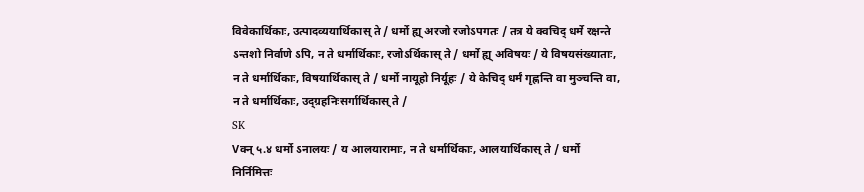विवेकार्थिकाः, उत्पादव्ययार्थिकास् ते / धर्मो ह्य् अरजो रजोऽपगतः / तत्र ये क्वचिद् धर्मे रक्षन्ते ऽन्तशो निर्वाणे ऽपि, न ते धर्मार्थिकाः, रजोऽर्थिकास् ते / धर्मो ह्य् अविषयः / ये विषयसंख्याताः, न ते धर्मार्थिकाः, विषयार्थिकास् ते / धर्मो नायूहो निर्यूहः / ये केचिद् धर्मं गृह्णन्ति वा मुञ्चन्ति वा, न ते धर्मार्थिकाः, उद्ग्रहनिःसर्गार्थिकास् ते /
SK
Vक्न् ५.४ धर्मो ऽनालयः / य आलयारामाः, न ते धर्मार्थिकाः, आलयार्थिकास् ते / धर्मो निर्निमित्तः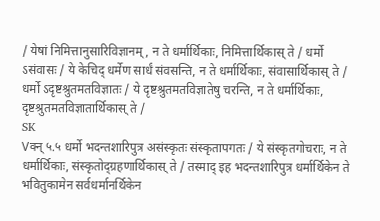/ येषां निमित्तानुसारिविज्ञानम्, न ते धर्मार्थिकाः, निमित्तार्थिकास् ते / धर्मो ऽसंवासः / ये केचिद् धर्मेण सार्धं संवसन्ति, न ते धर्मार्थिकाः, संवासार्थिकास् ते / धर्मो ऽदृष्टश्रुतमतविज्ञातः / ये दृष्टश्रुतमतविज्ञातेषु चरन्ति, न ते धर्मार्थिकाः, दृष्टश्रुतमतविज्ञातार्थिकास् ते /
SK
Vक्न् ५.५ धर्मो भदन्तशारिपुत्र असंस्कृतः संस्कृतापगतः / ये संस्कृतगोचराः, न ते धर्मार्थिकाः, संस्कृतोद्ग्रहणार्थिकास् ते / तस्माद् इह भदन्तशारिपुत्र धर्मार्थिकेन ते भवितुकामेन सर्वधर्मानर्थिकेन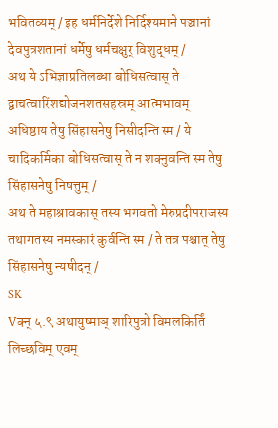भवितव्यम् / इह धर्मनिर्देशे निर्दिश्यमाने पञ्चानां देवपुत्रशतानां धर्मेषु धर्मचक्षुर् विशुद्धम् /
अथ ये ऽभिज्ञाप्रतिलब्धा बोधिसत्वास् ते द्वाचत्वारिंशद्योजनशतसहस्रम् आत्मभावम् अधिष्ठाय तेषु सिंहासनेषु निसीदन्ति स्म / ये चादिकर्मिका बोधिसत्वास् ते न शक्नुवन्ति स्म तेषु सिंहासनेषु निषत्तुम् /
अथ ते महाश्रावकास् तस्य भगवतो मेरुप्रदीपराजस्य तथागतस्य नमस्कारं कुर्वन्ति स्म / ते तत्र पश्चात् तेषु सिंहासनेषु न्यषीदन् /
SK
Vक्न् ५.९ अथायुष्माञ् शारिपुत्रो विमलकिर्तिं लिच्छविम् एवम्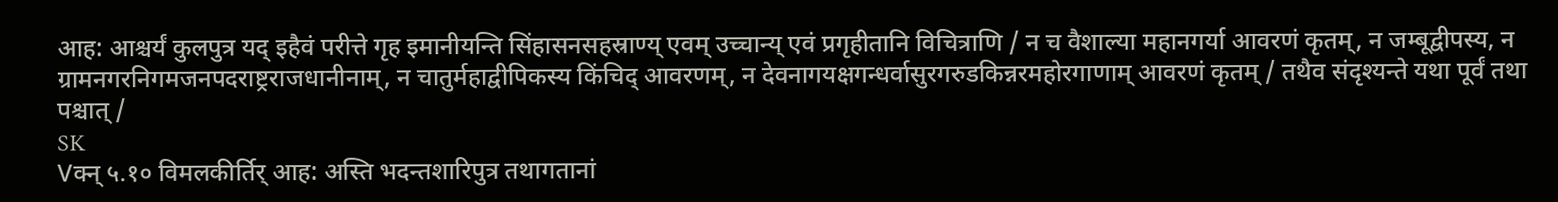आह: आश्चर्यं कुलपुत्र यद् इहैवं परीत्ते गृह इमानीयन्ति सिंहासनसहस्राण्य् एवम् उच्चान्य् एवं प्रगृहीतानि विचित्राणि / न च वैशाल्या महानगर्या आवरणं कृतम्, न जम्बूद्वीपस्य, न ग्रामनगरनिगमजनपदराष्ट्रराजधानीनाम्, न चातुर्महाद्वीपिकस्य किंचिद् आवरणम्, न देवनागयक्षगन्धर्वासुरगरुडकिन्नरमहोरगाणाम् आवरणं कृतम् / तथैव संदृश्यन्ते यथा पूर्वं तथा पश्चात् /
SK
Vक्न् ५.१० विमलकीर्तिर् आह: अस्ति भदन्तशारिपुत्र तथागतानां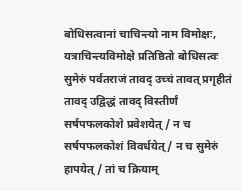बोधिसत्वानां चाचिन्त्यो नाम विमोक्षः, यत्राचिन्त्यविमोक्षे प्रतिष्ठितो बोधिसत्वः सुमेरुं पर्वतराजं तावद् उच्चं तावत् प्रगृहीतं तावद् उद्विद्धं तावद् विस्तीर्णं सर्षपफलकोशे प्रवेशयेत् / न च सर्षपफलकोशं विवर्धयेत् / न च सुमेरुं हापयेत् / तां च क्रियाम्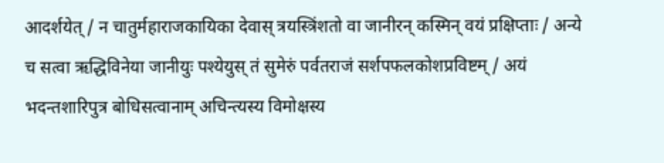आदर्शयेत् / न चातुर्महाराजकायिका देवास् त्रयस्त्रिंशतो वा जानीरन् कस्मिन् वयं प्रक्षिप्ताः / अन्ये च सत्वा ऋद्धिविनेया जानीयुः पश्येयुस् तं सुमेरुं पर्वतराजं सर्शपफलकोशप्रविष्टम् / अयं भदन्तशारिपुत्र बोधिसत्वानाम् अचिन्त्यस्य विमोक्षस्य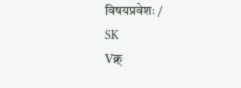विषयप्रवेशः /
SK
Vक्न्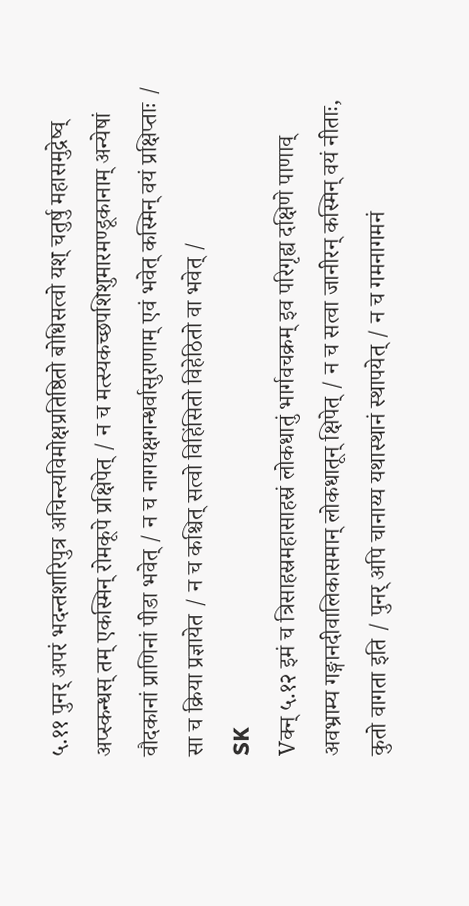५.११ पुनर् अपरं भदन्तशारिपुत्र अचिन्त्यविमोक्षप्रतिष्ठितो बोधिसत्वो यश् चतुर्षु महासमुद्रेष्व् अप्स्कन्धस् तम् एकस्मिन् रोमकूपे प्रक्षिपेत् / न च मत्स्यकच्छपशिशुमारमण्डूकानाम् अन्येषां वौदकानां प्राणिनां पीडा भवेत् / न च नागयक्षगन्धर्वासुराणाम् एवं भवेत् कस्मिन् वयं प्रक्षिप्ताः / सा च क्रिया प्रज्ञायेत / न च कश्चित् सत्वो विहिंसितो विहेठितो वा भवेत् /
SK
Vक्न् ५.१२ इमं च त्रिसाहस्रमहासाहस्रं लोकधातुं भार्गवचक्रम् इव परिगृह्य दक्षिणे पाणाव् अवभ्राम्य गङ्गानदीवालिकासमान् लोकधातून् क्षिपेत् / न च सत्वा जानीरन् कस्मिन् वयं नीताः, कुतो वागता इति / पुनर् अपि चानाय्य यथास्थानं स्थापयेत् / न च गमनागमनं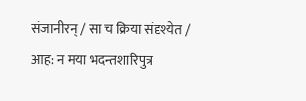संजानीरन् / सा च क्रिया संदृश्येत /
आह: न मया भदन्तशारिपुत्र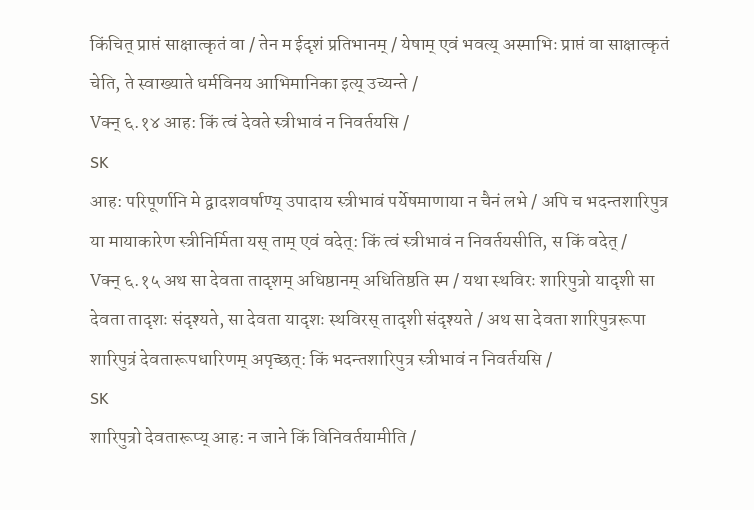किंचित् प्राप्तं साक्षात्कृतं वा / तेन म ईदृशं प्रतिभानम् / येषाम् एवं भवत्य् अस्माभिः प्राप्तं वा साक्षात्कृतं चेति, ते स्वाख्याते धर्मविनय आभिमानिका इत्य् उच्यन्ते /
Vक्न् ६.१४ आह: किं त्वं देवते स्त्रीभावं न निवर्तयसि /
SK
आह: परिपूर्णानि मे द्वादशवर्षाण्य् उपादाय स्त्रीभावं पर्येषमाणाया न चैनं लभे / अपि च भदन्तशारिपुत्र या मायाकारेण स्त्रीनिर्मिता यस् ताम् एवं वदेत्: किं त्वं स्त्रीभावं न निवर्तयसीति, स किं वदेत् /
Vक्न् ६.१५ अथ सा देवता तादृशम् अधिष्ठानम् अधितिष्ठति स्म / यथा स्थविरः शारिपुत्रो यादृशी सा देवता तादृशः संदृश्यते, सा देवता यादृशः स्थविरस् तादृशी संदृश्यते / अथ सा देवता शारिपुत्ररूपा शारिपुत्रं देवतारूपधारिणम् अपृच्छत्: किं भदन्तशारिपुत्र स्त्रीभावं न निवर्तयसि /
SK
शारिपुत्रो देवतारूप्य् आह: न जाने किं विनिवर्तयामीति /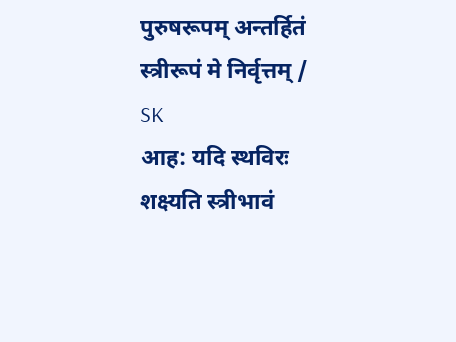पुरुषरूपम् अन्तर्हितं स्त्रीरूपं मे निर्वृत्तम् /
SK
आह: यदि स्थविरः शक्ष्यति स्त्रीभावं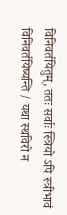विनिवर्तयितुम्, ततः सर्वाः स्त्रियो ऽपि स्त्रीभावं विनिवर्तयिष्यन्ति / यथा स्थविरो न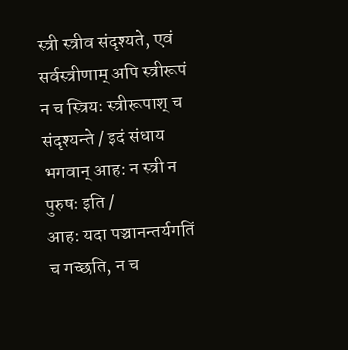स्त्री स्त्रीव संदृश्यते, एवं सर्वस्त्रीणाम् अपि स्त्रीरूपं न च स्त्रियः स्त्रीरूपाश् च संदृश्यन्ते / इदं संधाय भगवान् आह: न स्त्री न पुरुषः इति /
आह: यदा पञ्चानन्तर्यगतिं च गच्छति, न च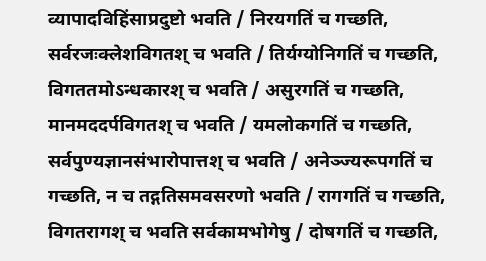व्यापादविहिंसाप्रदुष्टो भवति / निरयगतिं च गच्छति, सर्वरजःक्लेशविगतश् च भवति / तिर्यग्योनिगतिं च गच्छति, विगततमोऽन्धकारश् च भवति / असुरगतिं च गच्छति, मानमददर्पविगतश् च भवति / यमलोकगतिं च गच्छति, सर्वपुण्यज्ञानसंभारोपात्तश् च भवति / अनेञ्ज्यरूपगतिं च गच्छति, न च तद्गतिसमवसरणो भवति / रागगतिं च गच्छति, विगतरागश् च भवति सर्वकामभोगेषु / दोषगतिं च गच्छति,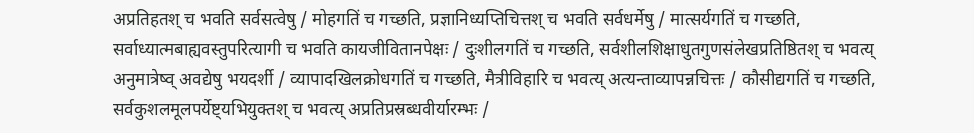अप्रतिहतश् च भवति सर्वसत्वेषु / मोहगतिं च गच्छति, प्रज्ञानिध्यप्तिचित्तश् च भवति सर्वधर्मेषु / मात्सर्यगतिं च गच्छति, सर्वाध्यात्मबाह्यवस्तुपरित्यागी च भवति कायजीवितानपेक्षः / दुःशीलगतिं च गच्छति, सर्वशीलशिक्षाधुतगुणसंलेखप्रतिष्ठितश् च भवत्य् अनुमात्रेष्व् अवद्येषु भयदर्शी / व्यापादखिलक्रोधगतिं च गच्छति, मैत्रीविहारि च भवत्य् अत्यन्ताव्यापन्नचित्तः / कौसीद्यगतिं च गच्छति, सर्वकुशलमूलपर्येष्ट्यभियुक्तश् च भवत्य् अप्रतिप्रस्रब्धवीर्यारम्भः /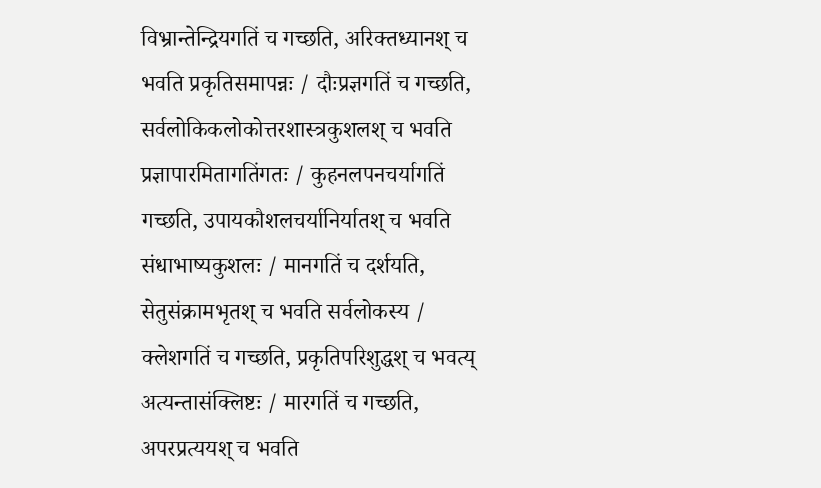विभ्रान्तेन्द्रियगतिं च गच्छति, अरिक्तध्यानश् च भवति प्रकृतिसमापन्नः / दौःप्रज्ञगतिं च गच्छति, सर्वलोकिकलोकोत्तरशास्त्रकुशलश् च भवति प्रज्ञापारमितागतिंगतः / कुहनलपनचर्यागतिं गच्छति, उपायकौशलचर्यानिर्यातश् च भवति संधाभाष्यकुशलः / मानगतिं च दर्शयति, सेतुसंक्रामभृतश् च भवति सर्वलोकस्य / क्लेशगतिं च गच्छति, प्रकृतिपरिशुद्धश् च भवत्य् अत्यन्तासंक्लिष्टः / मारगतिं च गच्छति, अपरप्रत्ययश् च भवति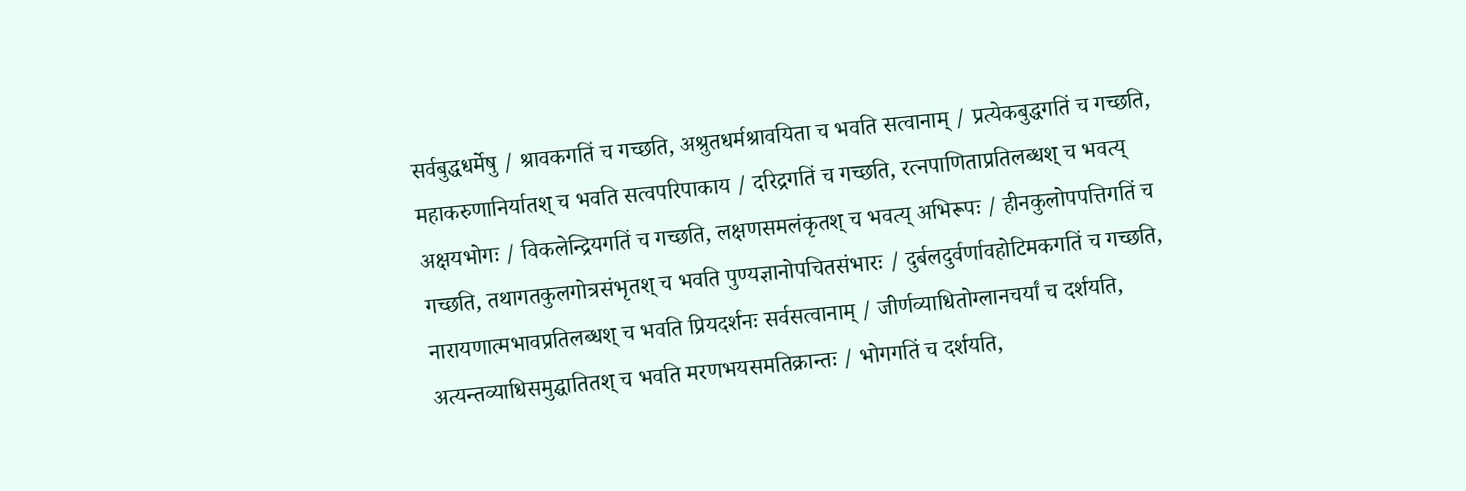सर्वबुद्धधर्मेषु / श्रावकगतिं च गच्छति, अश्रुतधर्मश्रावयिता च भवति सत्वानाम् / प्रत्येकबुद्धगतिं च गच्छति, महाकरुणानिर्यातश् च भवति सत्वपरिपाकाय / दरिद्रगतिं च गच्छति, रत्नपाणिताप्रतिलब्धश् च भवत्य् अक्षयभोगः / विकलेन्द्रियगतिं च गच्छति, लक्षणसमलंकृतश् च भवत्य् अभिरूपः / हीनकुलोपपत्तिगतिं च गच्छति, तथागतकुलगोत्रसंभृतश् च भवति पुण्यज्ञानोपचितसंभारः / दुर्बलदुर्वर्णावहोटिमकगतिं च गच्छति, नारायणात्मभावप्रतिलब्धश् च भवति प्रियदर्शनः सर्वसत्वानाम् / जीर्णव्याधितोग्लानचर्यां च दर्शयति, अत्यन्तव्याधिसमुद्घातितश् च भवति मरणभयसमतिक्रान्तः / भोगगतिं च दर्शयति,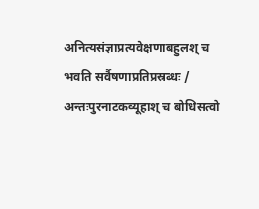अनित्यसंज्ञाप्रत्यवेक्षणाबहुलश् च भवति सर्वैषणाप्रतिप्रस्रब्धः / अन्तःपुरनाटकव्यूहाश् च बोधिसत्वो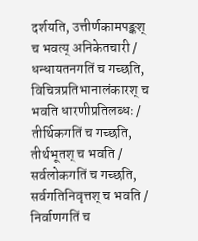दर्शयति, उत्तीर्णकामपङ्कश् च भवत्य् अनिकेतचारी / धन्धायतनगतिं च गच्छति, विचित्रप्रतिभानालंकारश् च भवति धारणीप्रतिलब्धः / तीर्थिकगतिं च गच्छति, तीर्थभूतश् च भवति / सर्वलोकगतिं च गच्छति, सर्वगतिनिवृत्तश् च भवति / निर्वाणगतिं च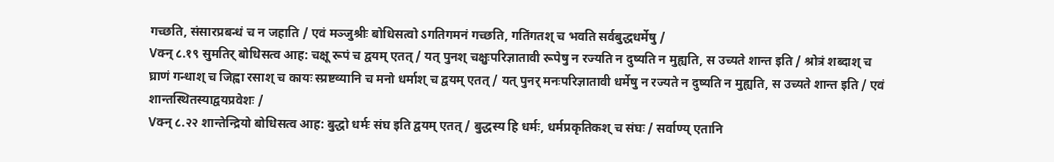गच्छति, संसारप्रबन्धं च न जहाति / एवं मञ्जुश्रीः बोधिसत्वो ऽगतिगमनं गच्छति, गतिंगतश् च भवति सर्वबुद्धधर्मेषु /
Vक्न् ८.१९ सुमतिर् बोधिसत्व आह: चक्षू रूपं च द्वयम् एतत् / यत् पुनश् चक्षुःपरिज्ञातावी रूपेषु न रज्यति न दुष्यति न मुह्यति, स उच्यते शान्त इति / श्रोत्रं शब्दाश् च घ्राणं गन्धाश् च जिह्वा रसाश् च कायः स्प्रष्टव्यानि च मनो धर्माश् च द्वयम् एतत् / यत् पुनर् मनःपरिज्ञातावी धर्मेषु न रज्यते न दुष्यति न मुह्यति, स उच्यते शान्त इति / एवं शान्तस्थितस्याद्वयप्रवेशः /
Vक्न् ८.२२ शान्तेन्द्रियो बोधिसत्व आह: बुद्धो धर्मः संघ इति द्वयम् एतत् / बुद्धस्य हि धर्मः, धर्मप्रकृतिकश् च संघः / सर्वाण्य् एतानि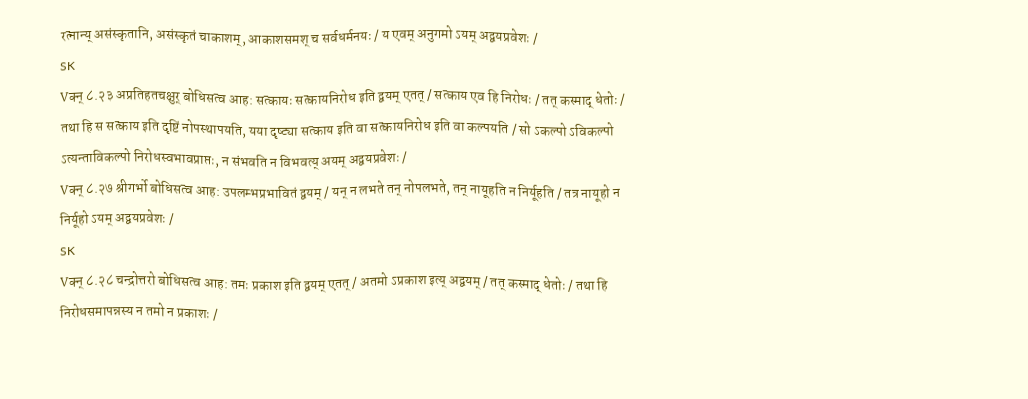रत्नान्य् असंस्कृतानि, असंस्कृतं चाकाशम्, आकाशसमश् च सर्वधर्मनयः / य एवम् अनुगमो ऽयम् अद्वयप्रवेशः /
SK
Vक्न् ८.२३ अप्रतिहतचक्षुर् बोधिसत्व आह: सत्कायः सत्कायनिरोध इति द्वयम् एतत् / सत्काय एव हि निरोधः / तत् कस्माद् धेतोः / तथा हि स सत्काय इति दृष्टिं नोपस्थापयति, यया दृष्ट्या सत्काय इति वा सत्कायनिरोध इति वा कल्पयति / सो ऽकल्पो ऽविकल्पो ऽत्यन्ताविकल्पो निरोधस्वभावप्राप्तः, न संभवति न विभवत्य् अयम् अद्वयप्रवेशः /
Vक्न् ८.२७ श्रीगर्भो बोधिसत्व आह: उपलम्भप्रभावितं द्वयम् / यन् न लभते तन् नोपलभते, तन् नायूहति न निर्यूहति / तत्र नायूहो न निर्यूहो ऽयम् अद्वयप्रवेशः /
SK
Vक्न् ८.२८ चन्द्रोत्तरो बोधिसत्व आह: तमः प्रकाश इति द्वयम् एतत् / अतमो ऽप्रकाश इत्य् अद्वयम् / तत् कस्माद् धेतोः / तथा हि निरोधसमापन्नस्य न तमो न प्रकाशः /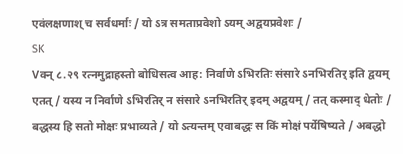एवंलक्षणाश् च सर्वधर्माः / यो ऽत्र समताप्रवेशो ऽयम् अद्वयप्रवेशः /
SK
Vक्न् ८.२९ रत्नमुद्राहस्तो बोधिसत्व आह: निर्वाणे ऽभिरतिः संसारे ऽनभिरतिर् इति द्वयम् एतत् / यस्य न निर्वाणे ऽभिरतिर् न संसारे ऽनभिरतिर् इदम् अद्वयम् / तत् कस्माद् धेतोः / बद्धस्य हि सतो मोक्षः प्रभाव्यते / यो ऽत्यन्तम् एवाबद्धः स किं मोक्षं पर्येषिष्यते / अबद्धो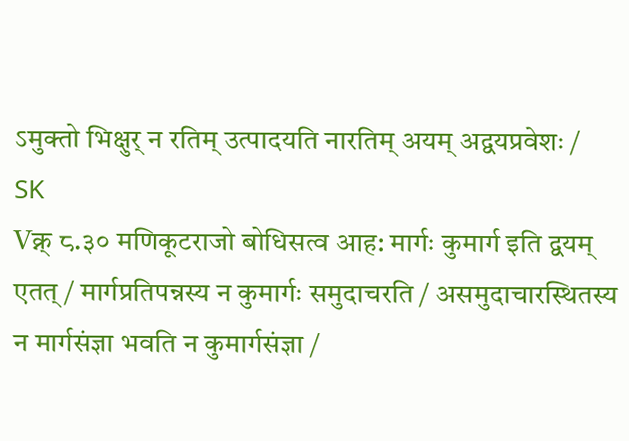ऽमुक्तो भिक्षुर् न रतिम् उत्पादयति नारतिम् अयम् अद्वयप्रवेशः /
SK
Vक्न् ८.३० मणिकूटराजो बोधिसत्व आह: मार्गः कुमार्ग इति द्वयम् एतत् / मार्गप्रतिपन्नस्य न कुमार्गः समुदाचरति / असमुदाचारस्थितस्य न मार्गसंज्ञा भवति न कुमार्गसंज्ञा /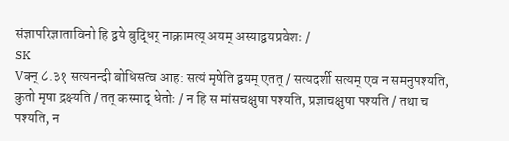संज्ञापरिज्ञाताविनो हि द्वये बुद्धिर् नाक्रामत्य् अयम् अस्याद्वयप्रवेशः /
SK
Vक्न् ८.३१ सत्यनन्दी बोधिसत्व आह: सत्यं मृषेति द्वयम् एतत् / सत्यदर्शी सत्यम् एव न समनुपश्यति, कुतो मृषा द्रक्ष्यति / तत् कस्माद् धेतोः / न हि स मांसचक्षुषा पश्यति, प्रज्ञाचक्षुषा पश्यति / तथा च पश्यति, न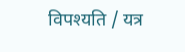विपश्यति / यत्र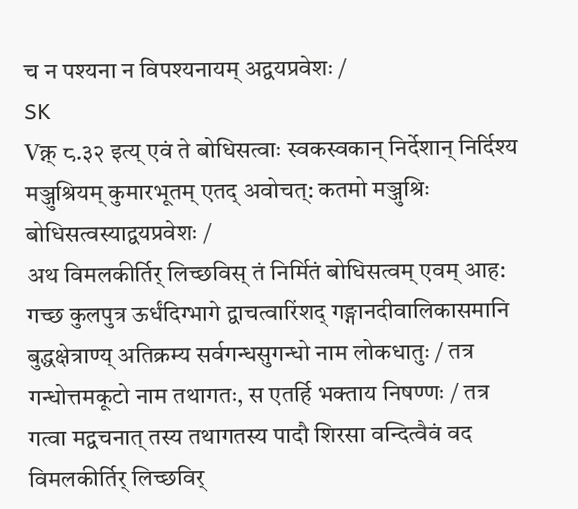च न पश्यना न विपश्यनायम् अद्वयप्रवेशः /
SK
Vक्न् ८.३२ इत्य् एवं ते बोधिसत्वाः स्वकस्वकान् निर्देशान् निर्दिश्य मञ्जुश्रियम् कुमारभूतम् एतद् अवोचत्: कतमो मञ्जुश्रिः बोधिसत्वस्याद्वयप्रवेशः /
अथ विमलकीर्तिर् लिच्छविस् तं निर्मितं बोधिसत्वम् एवम् आह: गच्छ कुलपुत्र ऊर्धंदिग्भागे द्वाचत्वारिंशद् गङ्गानदीवालिकासमानि बुद्धक्षेत्राण्य् अतिक्रम्य सर्वगन्धसुगन्धो नाम लोकधातुः / तत्र गन्धोत्तमकूटो नाम तथागतः, स एतर्हि भक्ताय निषण्णः / तत्र गत्वा मद्वचनात् तस्य तथागतस्य पादौ शिरसा वन्दित्वैवं वद विमलकीर्तिर् लिच्छविर्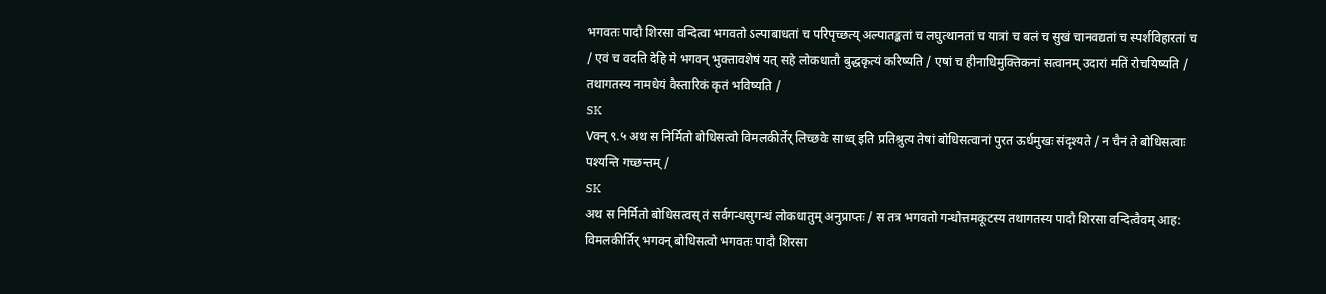भगवतः पादौ शिरसा वन्दित्वा भगवतो ऽल्पाबाधतां च परिपृच्छत्य् अल्पातङ्कतां च लघुत्थानतां च यात्रां च बलं च सुखं चानवद्यतां च स्पर्शविहारतां च / एवं च वदति देहि मे भगवन् भुक्तावशेषं यत् सहे लोकधातौ बुद्धकृत्यं करिष्यति / एषां च हीनाधिमुक्तिकनां सत्वानम् उदारां मतिं रोचयिष्यति / तथागतस्य नामधेयं वैस्तारिकं कृतं भविष्यति /
SK
Vक्न् ९.५ अथ स निर्मितो बोधिसत्वो विमलकीर्तेर् लिच्छवेः साध्व् इति प्रतिश्रुत्य तेषां बोधिसत्वानां पुरत ऊर्धमुखः संदृश्यते / न चैनं ते बोधिसत्वाः पश्यन्ति गच्छन्तम् /
SK
अथ स निर्मितो बोधिसत्वस् तं सर्वगन्धसुगन्धं लोकधातुम् अनुप्राप्तः / स तत्र भगवतो गन्धोत्तमकूटस्य तथागतस्य पादौ शिरसा वन्दित्वैवम् आह: विमलकीर्तिर् भगवन् बोधिसत्वो भगवतः पादौ शिरसा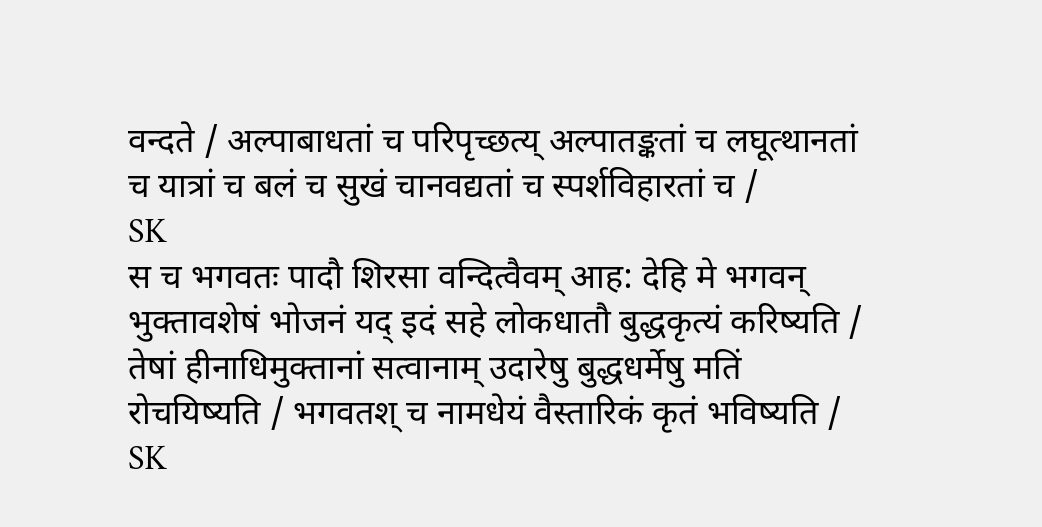वन्दते / अल्पाबाधतां च परिपृच्छत्य् अल्पातङ्कतां च लघूत्थानतां च यात्रां च बलं च सुखं चानवद्यतां च स्पर्शविहारतां च /
SK
स च भगवतः पादौ शिरसा वन्दित्वैवम् आह: देहि मे भगवन् भुक्तावशेषं भोजनं यद् इदं सहे लोकधातौ बुद्धकृत्यं करिष्यति / तेषां हीनाधिमुक्तानां सत्वानाम् उदारेषु बुद्धधर्मेषु मतिं रोचयिष्यति / भगवतश् च नामधेयं वैस्तारिकं कृतं भविष्यति /
SK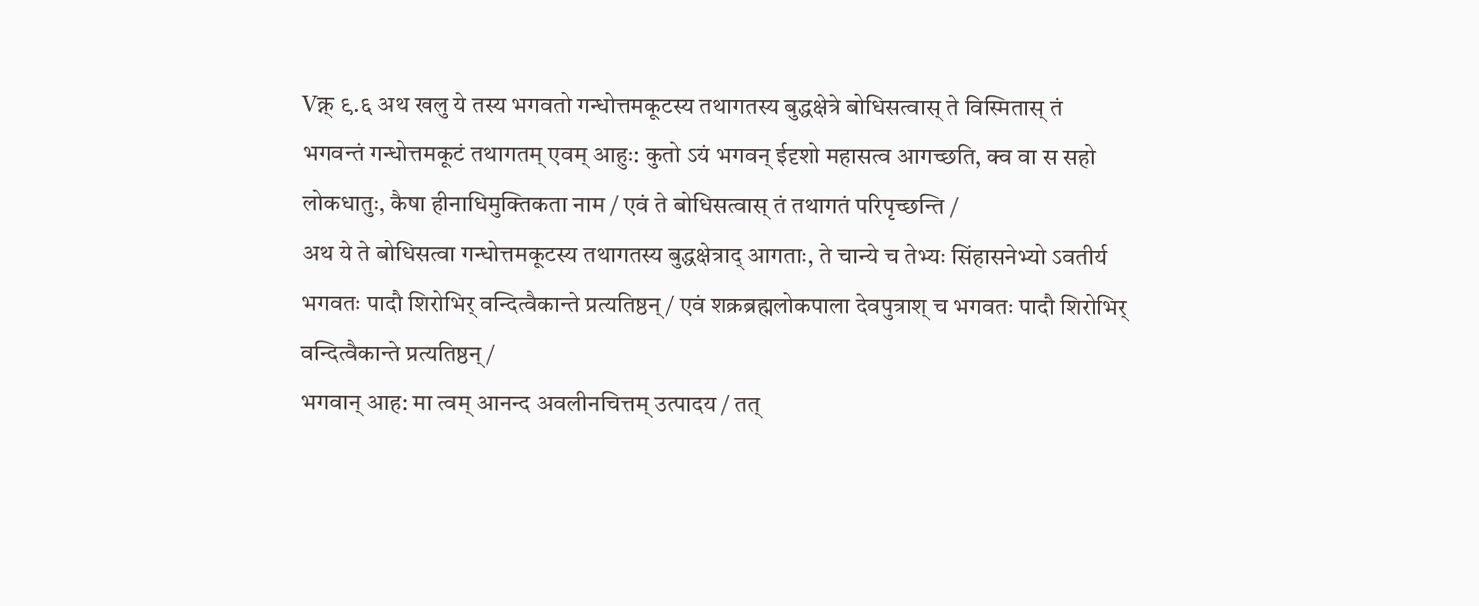Vक्न् ९.६ अथ खलु ये तस्य भगवतो गन्धोत्तमकूटस्य तथागतस्य बुद्धक्षेत्रे बोधिसत्वास् ते विस्मितास् तं भगवन्तं गन्धोत्तमकूटं तथागतम् एवम् आहुः: कुतो ऽयं भगवन् ईदृशो महासत्व आगच्छति, क्व वा स सहो लोकधातुः, कैषा हीनाधिमुक्तिकता नाम / एवं ते बोधिसत्वास् तं तथागतं परिपृच्छन्ति /
अथ ये ते बोधिसत्वा गन्धोत्तमकूटस्य तथागतस्य बुद्धक्षेत्राद् आगताः, ते चान्ये च तेभ्यः सिंहासनेभ्यो ऽवतीर्य भगवतः पादौ शिरोभिर् वन्दित्वैकान्ते प्रत्यतिष्ठन् / एवं शक्रब्रह्मलोकपाला देवपुत्राश् च भगवतः पादौ शिरोभिर् वन्दित्वैकान्ते प्रत्यतिष्ठन् /
भगवान् आह: मा त्वम् आनन्द अवलीनचित्तम् उत्पादय / तत्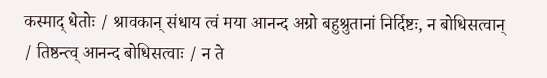कस्माद् धेतोः / श्रावकान् संधाय त्वं मया आनन्द अग्रो बहुश्रुतानां निर्दिष्टः, न बोधिसत्वान् / तिष्ठन्त्व् आनन्द बोधिसत्वाः / न ते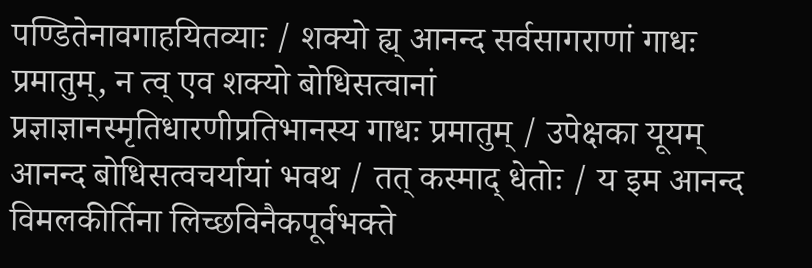पण्डितेनावगाहयितव्याः / शक्यो ह्य् आनन्द सर्वसागराणां गाधः प्रमातुम्, न त्व् एव शक्यो बोधिसत्वानां प्रज्ञाज्ञानस्मृतिधारणीप्रतिभानस्य गाधः प्रमातुम् / उपेक्षका यूयम् आनन्द बोधिसत्वचर्यायां भवथ / तत् कस्माद् धेतोः / य इम आनन्द विमलकीर्तिना लिच्छविनैकपूर्वभक्ते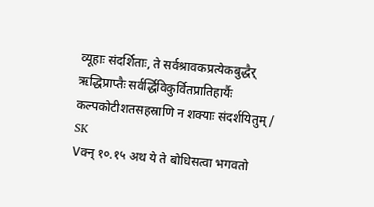व्यूहाः संदर्शिताः, ते सर्वश्रावकप्रत्येकबुद्धैर् ऋद्धिप्राप्तैः सर्वर्द्धिविकुर्वितप्रातिहार्यैः कल्पकोटीशतसहस्राणि न शक्याः संदर्शयितुम् /
SK
Vक्न् १०.१५ अथ ये ते बोधिसत्वा भगवतो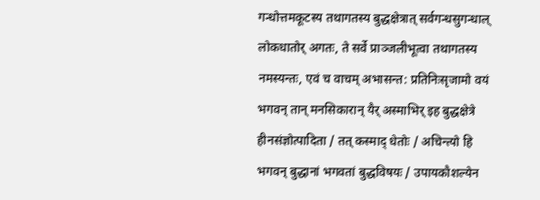गन्धोत्तमकूटस्य तथागतस्य बुद्धक्षेत्रात् सर्वगन्धसुगन्धाल् लोकधातोर् अगतः, ते सर्वे प्राञ्जलीभूत्वा तथागतस्य नमस्यन्तः, एवं च वाचम् अभासन्त: प्रतिनिःसृजामो वयं भगवन् तान् मनसिकारान् यैर् अस्माभिर् इह बुद्धक्षेत्रे हीनसंज्ञोत्पादिता / तत् कस्माद् धेतोः / अचिन्त्यो हि भगवन् बुद्धानां भगवतां बुद्धविषयः / उपायकौशल्येन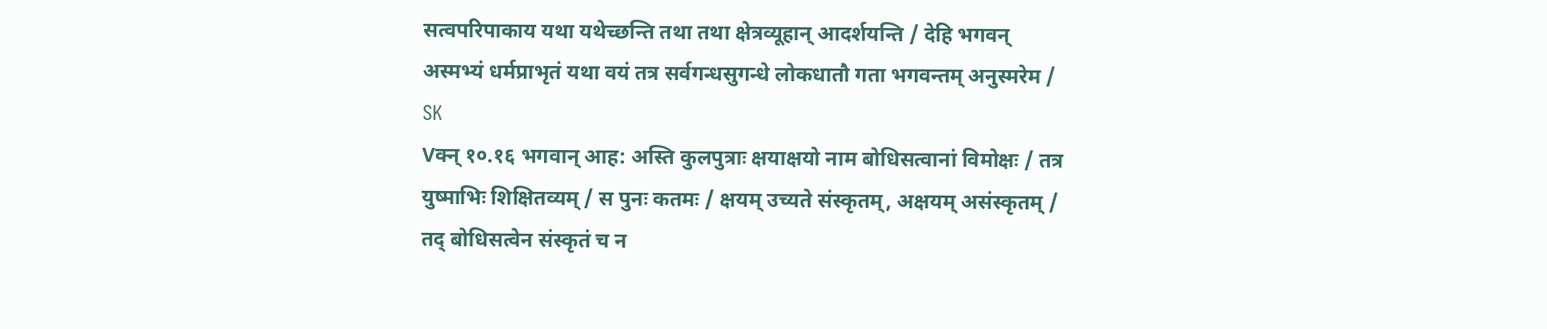सत्वपरिपाकाय यथा यथेच्छन्ति तथा तथा क्षेत्रव्यूहान् आदर्शयन्ति / देहि भगवन् अस्मभ्यं धर्मप्राभृतं यथा वयं तत्र सर्वगन्धसुगन्धे लोकधातौ गता भगवन्तम् अनुस्मरेम /
SK
Vक्न् १०.१६ भगवान् आह: अस्ति कुलपुत्राः क्षयाक्षयो नाम बोधिसत्वानां विमोक्षः / तत्र युष्माभिः शिक्षितव्यम् / स पुनः कतमः / क्षयम् उच्यते संस्कृतम्, अक्षयम् असंस्कृतम् / तद् बोधिसत्वेन संस्कृतं च न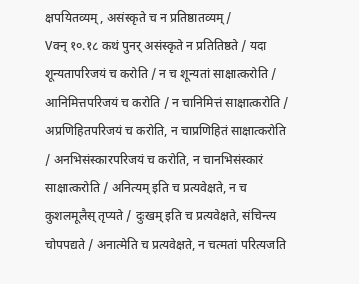क्षपयितव्यम्, असंस्कृते च न प्रतिष्ठातव्यम् /
Vक्न् १०.१८ कथं पुनर् असंस्कृते न प्रतितिष्ठते / यदा शून्यतापरिजयं च करोति / न च शून्यतां साक्षात्करोति / आनिमित्तपरिजयं च करोति / न चानिमित्तं साक्षात्करोति / अप्रणिहितपरिजयं च करोति, न चाप्रणिहितं साक्षात्करोति / अनभिसंस्कारपरिजयं च करोति, न चानभिसंस्कारं साक्षात्करोति / अनित्यम् इति च प्रत्यवेक्षते, न च कुशलमूलैस् तृप्यते / दुःखम् इति च प्रत्यवेक्षते, संचिन्त्य चोपपद्यते / अनात्मेति च प्रत्यवेक्षते, न चत्मतां परित्यजति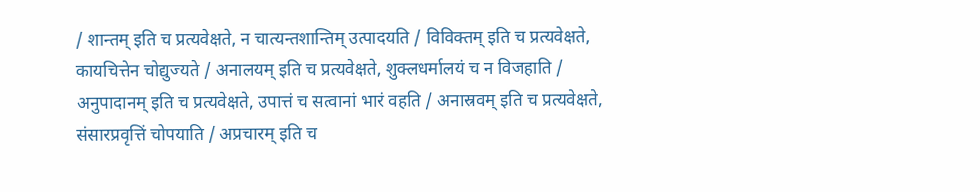/ शान्तम् इति च प्रत्यवेक्षते, न चात्यन्तशान्तिम् उत्पादयति / विविक्तम् इति च प्रत्यवेक्षते, कायचित्तेन चोद्युज्यते / अनालयम् इति च प्रत्यवेक्षते, शुक्लधर्मालयं च न विजहाति / अनुपादानम् इति च प्रत्यवेक्षते, उपात्तं च सत्वानां भारं वहति / अनास्रवम् इति च प्रत्यवेक्षते, संसारप्रवृत्तिं चोपयाति / अप्रचारम् इति च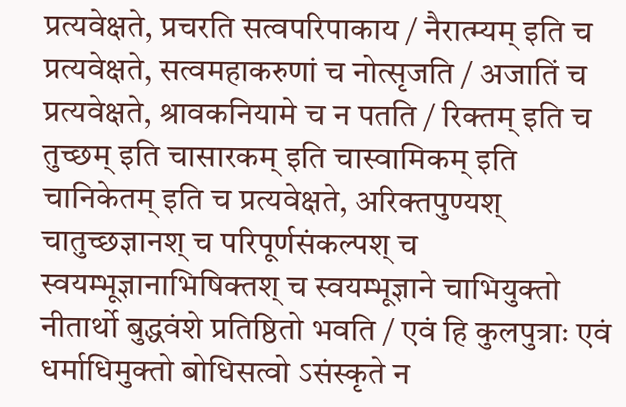प्रत्यवेक्षते, प्रचरति सत्वपरिपाकाय / नैरात्म्यम् इति च प्रत्यवेक्षते, सत्वमहाकरुणां च नोत्सृजति / अजातिं च प्रत्यवेक्षते, श्रावकनियामे च न पतति / रिक्तम् इति च तुच्छम् इति चासारकम् इति चास्वामिकम् इति चानिकेतम् इति च प्रत्यवेक्षते, अरिक्तपुण्यश् चातुच्छज्ञानश् च परिपूर्णसंकल्पश् च स्वयम्भूज्ञानाभिषिक्तश् च स्वयम्भूज्ञाने चाभियुक्तो नीतार्थो बुद्धवंशे प्रतिष्ठितो भवति / एवं हि कुलपुत्राः एवं धर्माधिमुक्तो बोधिसत्वो ऽसंस्कृते न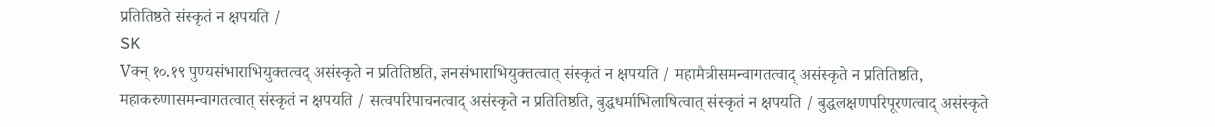प्रतितिष्ठते संस्कृतं न क्षपयति /
SK
Vक्न् १०.१९ पुण्यसंभाराभियुक्तत्वद् असंस्कृते न प्रतितिष्ठति, ज्ञनसंभाराभियुक्तत्वात् संस्कृतं न क्षपयति / महामैत्रीसमन्वागतत्वाद् असंस्कृते न प्रतितिष्ठति, महाकरुणासमन्वागतत्वात् संस्कृतं न क्षपयति / सत्वपरिपाचनत्वाद् असंस्कृते न प्रतितिष्ठति, बुद्धधर्माभिलाषित्वात् संस्कृतं न क्षपयति / बुद्धलक्षणपरिपूरणत्वाद् असंस्कृते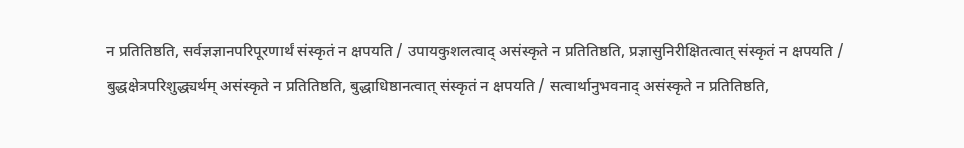न प्रतितिष्ठति, सर्वज्ञज्ञानपरिपूरणार्थं संस्कृतं न क्षपयति / उपायकुशलत्वाद् असंस्कृते न प्रतितिष्ठति, प्रज्ञासुनिरीक्षितत्वात् संस्कृतं न क्षपयति / बुद्धक्षेत्रपरिशुद्ध्यर्थम् असंस्कृते न प्रतितिष्ठति, बुद्धाधिष्ठानत्वात् संस्कृतं न क्षपयति / सत्वार्थानुभवनाद् असंस्कृते न प्रतितिष्ठति,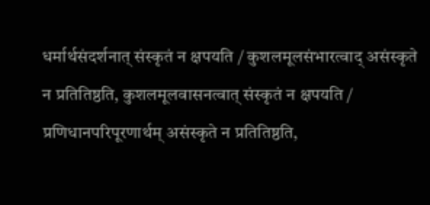धर्मार्थसंदर्शनात् संस्कृतं न क्षपयति / कुशलमूलसंभारत्वाद् असंस्कृते न प्रतितिष्ठति, कुशलमूलवासनत्वात् संस्कृतं न क्षपयति / प्रणिधानपरिपूरणार्थम् असंस्कृते न प्रतितिष्ठति,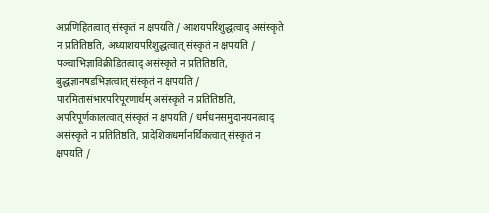अप्रणिहितत्वात् संस्कृतं न क्षपयति / आशयपरिशुद्धत्वाद् असंस्कृते न प्रतितिष्ठति, अध्याशयपरिशुद्धत्वात् संस्कृतं न क्षपयति / पञ्चाभिज्ञाविक्रीडितत्वाद् असंस्कृते न प्रतितिष्ठति, बुद्धज्ञानषडभिज्ञत्वात् संस्कृतं न क्षपयति / पारमितासंभारपरिपूरणार्थम् असंस्कृते न प्रतितिष्ठति, अपरिपूर्णकालत्वात् संस्कृतं न क्षपयति / धर्मधनसमुदानयनत्वाद् असंस्कृते न प्रतितिष्ठति, प्रादेशिकधर्मानर्थिकत्वात् संस्कृतं न क्षपयति /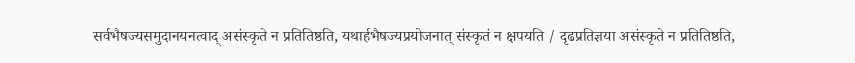सर्वभैषज्यसमुदानयनत्वाद् असंस्कृते न प्रतितिष्ठति, यथार्हभैषज्यप्रयोजनात् संस्कृतं न क्षपयति / दृढप्रतिज्ञया असंस्कृते न प्रतितिष्ठति,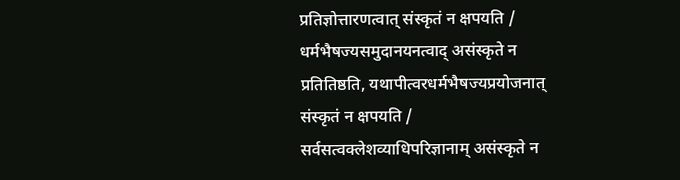प्रतिज्ञोत्तारणत्वात् संस्कृतं न क्षपयति / धर्मभैषज्यसमुदानयनत्वाद् असंस्कृते न प्रतितिष्ठति, यथापीत्वरधर्मभैषज्यप्रयोजनात् संस्कृतं न क्षपयति / सर्वसत्वक्लेशव्याधिपरिज्ञानाम् असंस्कृते न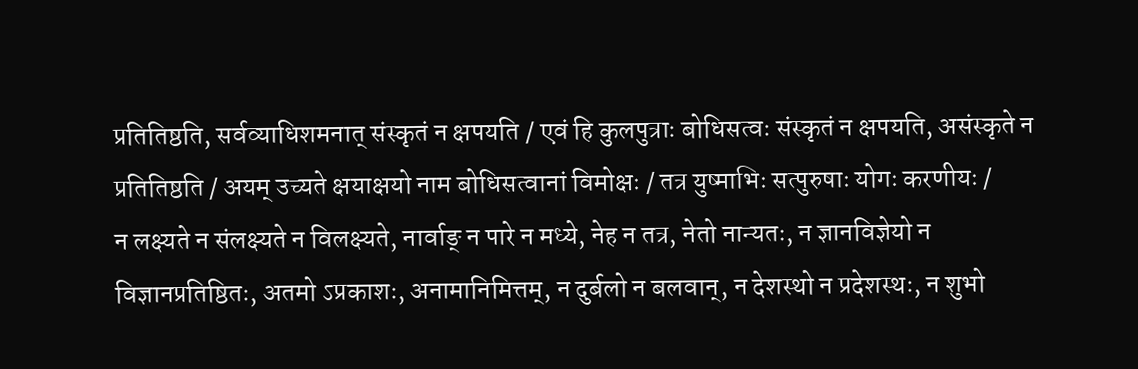प्रतितिष्ठति, सर्वव्याधिशमनात् संस्कृतं न क्षपयति / एवं हि कुलपुत्राः बोधिसत्वः संस्कृतं न क्षपयति, असंस्कृते न प्रतितिष्ठति / अयम् उच्यते क्षयाक्षयो नाम बोधिसत्वानां विमोक्षः / तत्र युष्माभिः सत्पुरुषाः योगः करणीयः /
न लक्ष्यते न संलक्ष्यते न विलक्ष्यते, नार्वाङ् न पारे न मध्ये, नेह न तत्र, नेतो नान्यतः, न ज्ञानविज्ञेयो न विज्ञानप्रतिष्ठितः, अतमो ऽप्रकाशः, अनामानिमित्तम्, न दुर्बलो न बलवान्, न देशस्थो न प्रदेशस्थः, न शुभो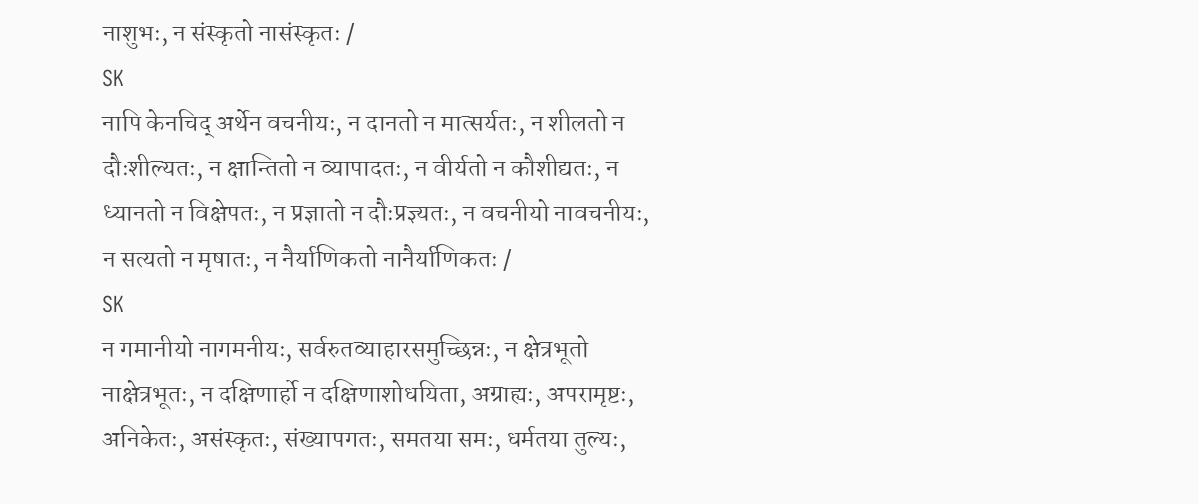नाशुभः, न संस्कृतो नासंस्कृतः /
SK
नापि केनचिद् अर्थेन वचनीयः, न दानतो न मात्सर्यतः, न शीलतो न दौःशील्यतः, न क्षान्तितो न व्यापादतः, न वीर्यतो न कौशीद्यतः, न ध्यानतो न विक्षेपतः, न प्रज्ञातो न दौःप्रज्ञ्यतः, न वचनीयो नावचनीयः, न सत्यतो न मृषातः, न नैर्याणिकतो नानैर्याणिकतः /
SK
न गमानीयो नागमनीयः, सर्वरुतव्याहारसमुच्छिन्नः, न क्षेत्रभूतो नाक्षेत्रभूतः, न दक्षिणार्हो न दक्षिणाशोधयिता, अग्राह्यः, अपरामृष्टः, अनिकेतः, असंस्कृतः, संख्यापगतः, समतया समः, धर्मतया तुल्यः,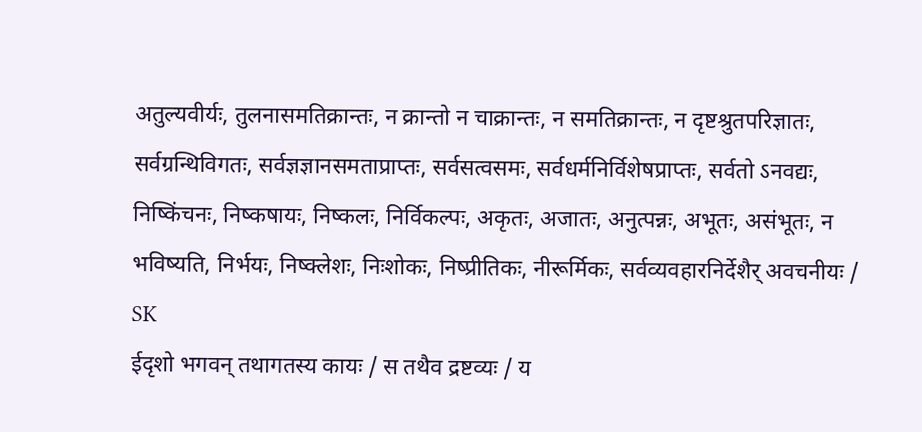अतुल्यवीर्यः, तुलनासमतिक्रान्तः, न क्रान्तो न चाक्रान्तः, न समतिक्रान्तः, न दृष्टश्रुतपरिज्ञातः, सर्वग्रन्थिविगतः, सर्वज्ञज्ञानसमताप्राप्तः, सर्वसत्वसमः, सर्वधर्मनिर्विशेषप्राप्तः, सर्वतो ऽनवद्यः, निष्किंचनः, निष्कषायः, निष्कलः, निर्विकल्पः, अकृतः, अजातः, अनुत्पन्नः, अभूतः, असंभूतः, न भविष्यति, निर्भयः, निष्क्लेशः, निःशोकः, निष्प्रीतिकः, नीरूर्मिकः, सर्वव्यवहारनिर्देशैर् अवचनीयः /
SK
ईदृशो भगवन् तथागतस्य कायः / स तथैव द्रष्टव्यः / य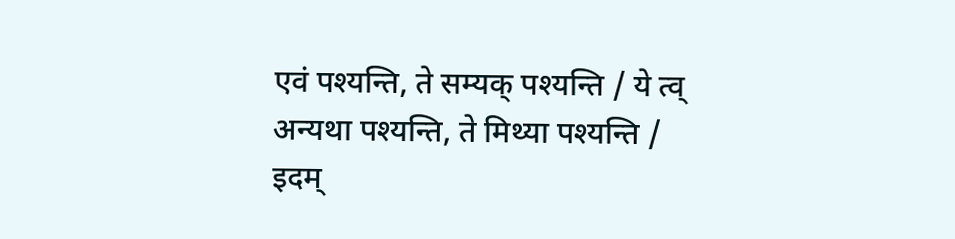एवं पश्यन्ति, ते सम्यक् पश्यन्ति / ये त्व् अन्यथा पश्यन्ति, ते मिथ्या पश्यन्ति /
इदम्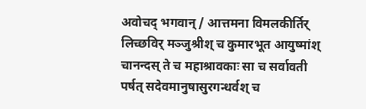अवोचद् भगवान् / आत्तमना विमलकीर्तिर् लिच्छविर् मञ्जुश्रीश् च कुमारभूत आयुष्मांश् चानन्दस् ते च महाश्रावकाः सा च सर्वावती पर्षत् सदेवमानुषासुरगन्धर्वश् च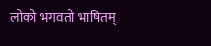लोको भगवतो भाषितम्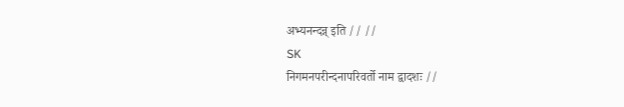अभ्यनन्दन्न् इति // //
SK
निगमनपरीन्दनापरिवर्तो नाम द्वादशः //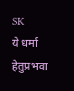SK
ये धर्मा हेतुप्रभवा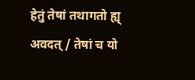हेतुं तेषां तथागतो ह्य् अवदत् / तेषां च यो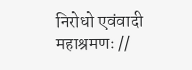निरोधो एवंवादी महाश्रमणः //